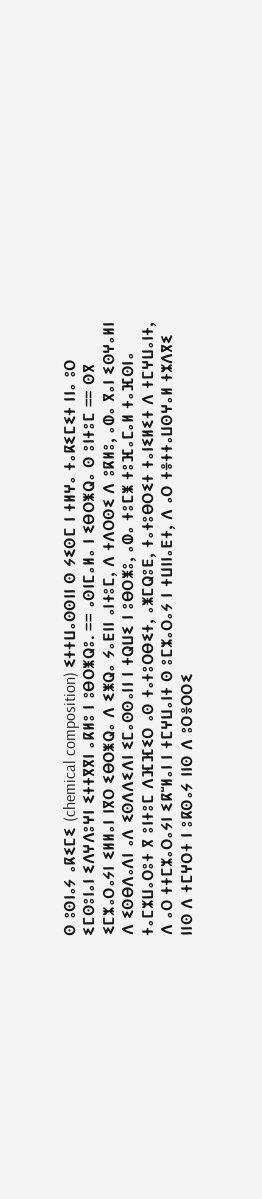ⵙ ⵓⵙⵏⴰⵢ ⴰⴽⵉⵎⵉ (chemical composition) ⵉⵜⵜⵡⴰⵙⵙⵏⵏ ⵙ ⵢⵉⵙⵎ ⵏ ⵜⵍⵖⴰ ⵜⴰⴽⵉⵎⵉⵜ ⵏⵏⴰ ⵓⵔ ⵉⵎⵙⵓⵏⴰⵏ ⵉⴷⵖⴷⵓⵖⵏ ⵉⵜⵜⴳⴳⵏ ⴰⴽⵍⵓ ⵏ ⵓⴱⵔⵥⵕⵓ. == ⴰⵙⵏⵎⴰⵍⴰ ⵏ ⵉⴱⵔⵥⵕⴰ ⵙ ⵓⵏⵜⵓⵎ == ⵙⴳ ⵉⵎⵣⴰⵔⴰⵢⵏ ⵉⵍⵍⴰⵏ ⵏⴳⵔ ⵉⴱⵔⵥⵕⴰ ⴷ ⵉⵥⵕⴰ ⵢⴰⴹⵏⵏ ⴰⵏⵜⵓⵎ, ⴷ ⵜⴷⵔⵙⵉ ⴷ ⵓⴽⵍⵓ, ⴰⵀⴰ ⴳⴰⵏ ⵉⵙⵖⴰⵍⵏ ⴷ ⵉⵙⴱⴷⴰⴷⵏ ⴰⴷ ⵉⵙⴷⴷⵉⴷⵏ ⵉⵎⴰⵙⵙⴰⵏⵏ ⵏ ⵜⵕⵡⵉ ⵏ ⵓⴱⵔⵥⵓ, ⴰⵀⴰ ⵜⵓⵎⵥ ⵜⵓⴼⴰⵎⴰⵍ ⵜⴰⴼⵙⵏⴰ ⵜⴰⵎⵣⵡⴰⵔⵓⵜ ⴳ ⵓⵏⵜⵓⵎ ⴷⴼⴼⵉⵔ ⴰⵙ ⵜⴰⵜⵓⵔⴱⵉⵜ, ⴰⵥⵎⵕⵓⴹ, ⵜⴰⵜⵓⴱⵔⵉⵜ ⵜⴰⵏⵉⵍⵉⵜ ⴷ ⵜⵎⵖⵡⴰⵏⵜ, ⴷ ⴰⵔ ⵜⵜⵎⵣⴰⵔⴰⵢⵏ ⵉⴽⵯⵍⴰⵏ ⵏ ⵜⵎⵖⵡⴰⵏⵜ ⵙ ⵓⵎⵣⴰⵔⴰⵢ ⵏ ⵜⵡⵏⵏⴰⴹⵜ, ⴷ ⴰⵔ ⵜⴻⵜⵜⴰⵡⵙⵖⴰⵍ ⵜⵣⴷⴳⵉ ⵏⵏⵙ ⴷ ⵜⵎⵖⵔⵜ ⵏ ⵓⴽⵙⴰⵢ ⵏⵏⵙ ⴷ ⵓⵔⴻⵔⵔⵉ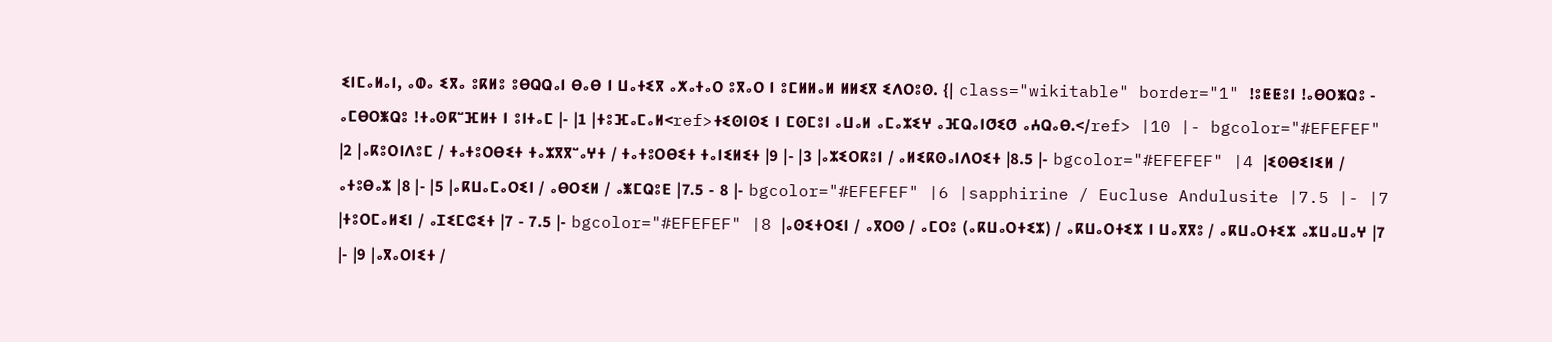ⵉⵏⵎⴰⵍⴰⵏ, ⴰⵀⴰ ⵉⴳⴰ ⵓⴽⵍⵓ ⵓⴱⵕⵕⴰⵏ ⴱⴰⴱ ⵏ ⵡⴰⵜⵉⴳ ⴰⵅⴰⵜⴰⵔ ⵓⴳⴰⵔ ⵏ ⵓⵎⵍⵍⴰⵍ ⵍⵍⵉⴳ ⵉⴷⵔⵓⵙ. {| class="wikitable" border="1" !ⵓⵟⵟⵓⵏ !ⴰⴱⵔⵥⵕⵓ - ⴰⵎⴱⵔⵥⵕⵓ !ⵜⴰⵙⴽⵯⴼⵍⵜ ⵏ ⵓⵏⵜⴰⵎ |- |1 |ⵜⵓⴼⴰⵎⴰⵍ<ref>ⵜⵉⵙⵏⵙⵉ ⵏ ⵎⵙⵎⵓⵏ ⴰⵡⴰⵍ ⴰⵎⴰⵣⵉⵖ ⴰⴼⵕⴰⵏⵚⵉⵚ ⴰⵄⵕⴰⴱ.</ref> |10 |- bgcolor="#EFEFEF" |2 |ⴰⴽⵓⵔⵏⴷⵓⵎ / ⵜⴰⵜⵓⵔⴱⵉⵜ ⵜⴰⵣⴳⴳⵯⴰⵖⵜ / ⵜⴰⵜⵓⵔⴱⵉⵜ ⵜⴰⵏⵉⵍⵉⵜ |9 |- |3 |ⴰⵣⵉⵔⴽⵓⵏ / ⴰⵍⵉⴽⵙⴰⵏⴷⵔⵉⵜ |8.5 |- bgcolor="#EFEFEF" |4 |ⵉⵙⴱⵉⵏⵉⵍ / ⴰⵜⵓⴱⴰⵣ |8 |- |5 |ⴰⴽⵡⴰⵎⴰⵔⵉⵏ / ⴰⴱⵔⵉⵍ / ⴰⵥⵎⵕⵓⴹ |7.5 - 8 |- bgcolor="#EFEFEF" |6 |sapphirine / Eucluse Andulusite |7.5 |- |7 |ⵜⵓⵔⵎⴰⵍⵉⵏ / ⴰⵊⵉⵎⵛⵉⵜ |7 - 7.5 |- bgcolor="#EFEFEF" |8 |ⴰⵙⵉⵜⵔⵉⵏ / ⴰⴳⵔⵙ / ⴰⵎⵔⵓ (ⴰⴽⵡⴰⵔⵜⵉⵣ) / ⴰⴽⵡⴰⵔⵜⵉⵣ ⵏ ⵡⴰⴳⴳⵓ / ⴰⴽⵡⴰⵔⵜⵉⵣ ⴰⵣⵡⴰⵡⴰⵖ |7 |- |9 |ⴰⴳⴰⵔⵏⵉⵜ /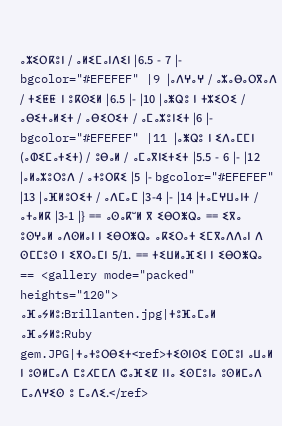ⴰⵣⵉⵔⴽⵓⵏ / ⴰⵍⵉⵎⴰⵏⴷⵉⵏ |6.5 - 7 |- bgcolor="#EFEFEF" |9 |ⴰⴷⵖⴰⵖ / ⴰⵣⴰⴱⴰⵔⴳⴰⴷ / ⵜⵉⵟⵟ ⵏ ⵓⴽⵙⵉⵍ |6.5 |- |10 |ⴰⵥⵕⵓ ⵏ ⵜⵣⵉⵔⵉ / ⴰⴱⵉⵜⴰⵍⵉⵜ / ⴰⴱⵉⵔⵉⵜ / ⴰⵎⴰⵣⵓⵏⵉⵜ |6 |- bgcolor="#EFEFEF" |11 |ⴰⵥⵕⵓ ⵏ ⵉⴷⴰⵎⵎⵏ (ⴰⵀⵉⵎⴰⵜⵉⵜ) / ⵓⴱⴰⵍ / ⴰⵎⴰⴳⵏⵉⵜⵉⵜ |5.5 - 6 |- |12 |ⴰⵍⴰⵣⵓⵔⵓⴷ / ⴰⵜⵓⵔⴽⵉ |5 |- bgcolor="#EFEFEF" |13 |ⴰⴼⵍⵓⵔⵉⵜ / ⴰⴷⵎⴰⵎ |3-4 |- |14 |ⵜⴰⵎⵖⵡⴰⵏⵜ / ⴰⵜⴰⵍⴽ |3-1 |} == ⴰⵙⴰⴽⵯⵍ ⴳ ⵉⴱⵔⵥⵕⴰ == ⵉⴳⴰ ⵓⵙⵖⴰⵍ ⴰⴷⵙⵍⴰⵏ ⵏ ⵉⴱⵔⵥⵕⴰ ⴰⴽⵉⵔⴰⵜ ⵉⵎⴳⴰⴷⴷⴰⵏ ⴷ ⵙⵎⵎⵓⵙ ⵏ ⵉⴳⵔⴰⵎⵏ 5/1. == ⵜⵉⵡⵍⴰⴼⵉⵏ ⵏ ⵉⴱⵔⵥⵕⴰ == <gallery mode="packed" heights="120"> ⴰⴼⴰⵢⵍⵓ:Brillanten.jpg|ⵜⵓⴼⴰⵎⴰⵍ ⴰⴼⴰⵢⵍⵓ:Ruby gem.JPG|ⵜⴰⵜⵓⵔⴱⵉⵜ<ref>ⵜⵉⵙⵏⵙⵉ ⵎⵙⵎⵓⵏ ⴰⵡⴰⵍ ⵏ ⵓⵙⵍⵎⴰⴷ ⵎⵓⵃⵎⵎⴷ ⵛⴰⴼⵉⵇ ⵏⵏⴰ ⵉⵙⵎⵓⵏⴰ ⵓⵙⵍⵎⴰⴷ ⵎⴰⴷⵖⵉⵙ ⵓ ⵎⴰⴷⵉ.</ref>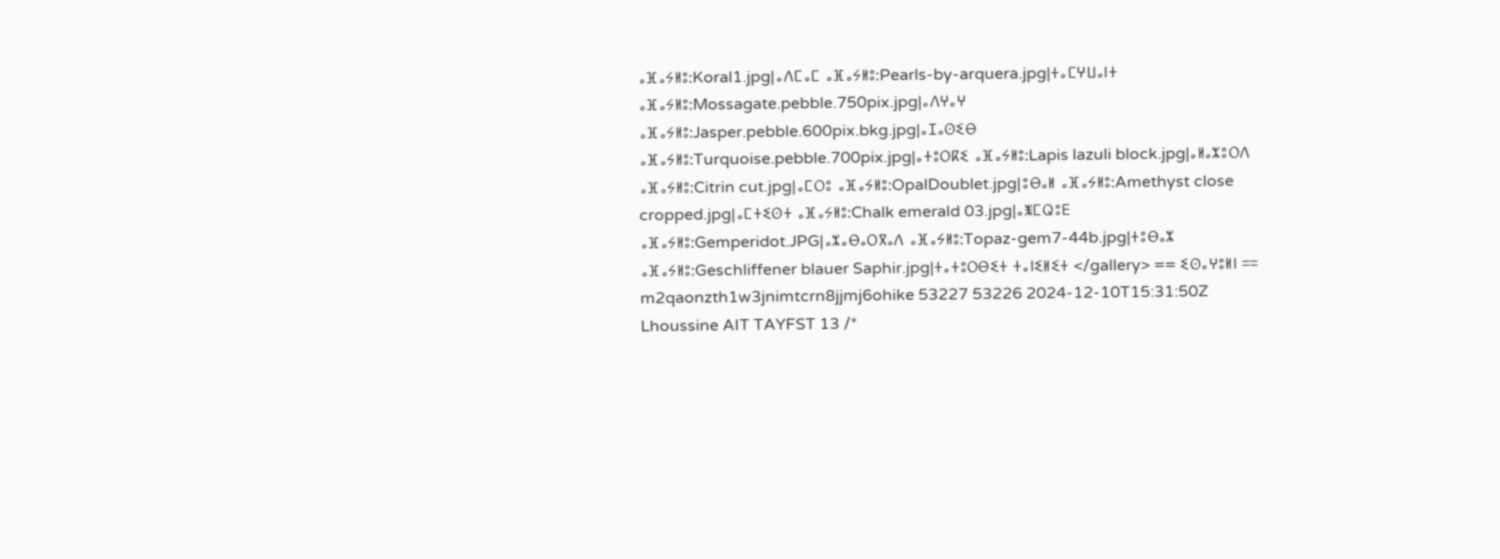ⴰⴼⴰⵢⵍⵓ:Koral1.jpg|ⴰⴷⵎⴰⵎ ⴰⴼⴰⵢⵍⵓ:Pearls-by-arquera.jpg|ⵜⴰⵎⵖⵡⴰⵏⵜ ⴰⴼⴰⵢⵍⵓ:Mossagate.pebble.750pix.jpg|ⴰⴷⵖⴰⵖ ⴰⴼⴰⵢⵍⵓ:Jasper.pebble.600pix.bkg.jpg|ⴰⵊⴰⵙⵉⴱ ⴰⴼⴰⵢⵍⵓ:Turquoise.pebble.700pix.jpg|ⴰⵜⵓⵔⴽⵉ ⴰⴼⴰⵢⵍⵓ:Lapis lazuli block.jpg|ⴰⵍⴰⵣⵓⵔⴷ ⴰⴼⴰⵢⵍⵓ:Citrin cut.jpg|ⴰⵎⵔⵓ ⴰⴼⴰⵢⵍⵓ:OpalDoublet.jpg|ⵓⴱⴰⵍ ⴰⴼⴰⵢⵍⵓ:Amethyst close cropped.jpg|ⴰⵎⵜⵉⵙⵜ ⴰⴼⴰⵢⵍⵓ:Chalk emerald 03.jpg|ⴰⵥⵎⵕⵓⴹ ⴰⴼⴰⵢⵍⵓ:Gemperidot.JPG|ⴰⵣⴰⴱⴰⵔⴳⴰⴷ ⴰⴼⴰⵢⵍⵓ:Topaz-gem7-44b.jpg|ⵜⵓⴱⴰⵣ ⴰⴼⴰⵢⵍⵓ:Geschliffener blauer Saphir.jpg|ⵜⴰⵜⵓⵔⴱⵉⵜ ⵜⴰⵏⵉⵍⵉⵜ </gallery> == ⵉⵙⴰⵖⵓⵍⵏ == m2qaonzth1w3jnimtcrn8jjmj6ohike 53227 53226 2024-12-10T15:31:50Z Lhoussine AIT TAYFST 13 /*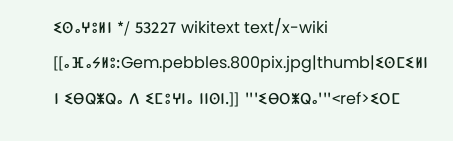ⵉⵙⴰⵖⵓⵍⵏ */ 53227 wikitext text/x-wiki [[ⴰⴼⴰⵢⵍⵓ:Gem.pebbles.800pix.jpg|thumb|ⵉⵙⵎⵉⵍⵏ ⵏ ⵉⴱⵕⵥⵕⴰ ⴷ ⵉⵎⵓⵖⵏⴰ ⵏⵏⵙⵏ.]] '''ⵉⴱⵔⵥⵕⴰ'''<ref>ⵉⵔⵎ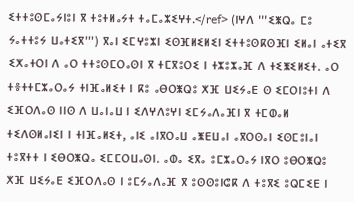ⵉⵜⵜⵓⵙⵎⴰⵢⵏⵓⵏ ⴳ ⵜⵓⵜⵍⴰⵢⵜ ⵜⴰⵎⴰⵣⵉⵖⵜ.</ref> (ⵏⵖⴷ '''ⵉⵥⵕⴰ ⵎⵓ ⵢⴰⵜⵜⵓⵢ ⵡⴰⵜⵉⴳ''') ⴳⴰⵏ ⵉⵎⵖⵓⵣⵏ ⵉⵙⴼⵍⵉⵍⵉⵏ ⵉⵜⵜⵓⵙⴽⵙⴼⵏ ⵉⵍⴰⵏ ⴰⵜⵉⴳ ⵉⵅⴰⵜⵔⵏ ⴷ ⴰⵔ ⵜⵜⵓⵙⵎⵔⴰⵙⵏ ⴳ ⵜⵎⴳⵓⵔⵉ ⵏ ⵜⵣⵓⵣⴰⴼ ⴷ ⵜⵉⵥⵉⵍⵉⵜ. ⴰⵔ ⵜⴻⵜⵜⵎⵣⴰⵔⴰⵢ ⵜⵏⴼⴰⵍⵉⵜ ⵏ ⴽⵓ ⴰⴱⵔⵥⵕⵓ ⵅⴼ ⵡⵉⵢⴰⴹ ⵙ ⵉⵎⵔⵏⵓⵜⵏ ⴷ ⵉⴼⵔⴷⴰⵙ ⵏⵏⵙ ⴷ ⵡⴰⵏⴰⵡ ⵏ ⵉⴷⵖⴷⵓⵖⵏ ⵉⵎⵢⴰⴷⴰⴼⵏ ⴳ ⵜⵎⵀⴰⵍ ⵜⵉⴷⵙⵍⴰⵏⵉⵏ ⵏ ⵜⵏⴼⴰⵍⵉⵜ, ⴰⵏⵉ ⴰⵏⴳⵔⴰⵡ ⴰⵥⴹⵡⴰⵏ ⴰⴳⵔⵙⴰⵏ ⵉⵙⵎⵓⵏⴰⵏ ⵜⵓⴳⵜⵜ ⵏ ⵉⴱⵔⵥⵕⴰ ⵉⵎⵎⵔⵡⴰⵙⵏ. ⴰⵀⴰ ⵉⴳⴰ ⵓⵎⵣⴰⵔⴰⵢ ⵏⴳⵔ ⵓⴱⵔⵥⵕⵓ ⵅⴼ ⵡⵉⵢⴰⴹ ⵉⴼⵔⴷⴰⵙ ⵏ ⵓⵎⵢⴰⴷⴰⴼ ⴳ ⵓⵙⵙⵓⵏⵛⴽ ⴷ ⵜⵓⴳⵉ ⵓⵕⵎⵉⴹ ⵏ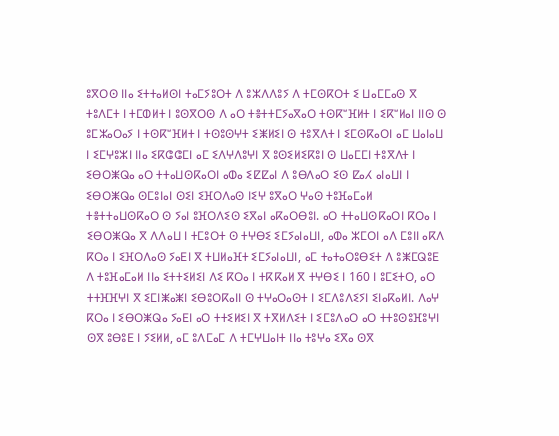ⵓⴳⵔⵙ ⵏⵏⴰ ⵉⵜⵜⴰⵍⵙⵏ ⵜⴰⵎⵢⵓⵔⵜ ⴷ ⵓⵣⴷⴷⵓⵢ ⴷ ⵜⵎⵙⴽⵔⵜ ⵉ ⵡⴰⵎⵎⴰⵙ ⴳ ⵜⵓⴷⵎⵜ ⵏ ⵜⵎⵀⵍⵜ ⵏ ⵓⵙⴳⵔⵙ ⴷ ⴰⵔ ⵜⴻⵜⵜⵎⵢⴰⴳⴰⵔ ⵜⵙⴽⵯⴼⵍⵜ ⵏ ⵉⴽⵯⵍⴰⵏ ⵏⵏⵙ ⵙ ⵓⵎⵣⴰⵔⴰⵢ ⵏ ⵜⵙⴽⵯⴼⵍⵜ ⵏ ⵜⵙⵓⵙⵖⵜ ⵉⵥⵍⵉⵏ ⵙ ⵜⵓⴳⴷⵜ ⵏ ⵉⵎⵙⴽⴰⵔⵏ ⴰⵎ ⵡⴰⵏⴰⵡ ⵏ ⵉⵎⵖⵓⵣⵏ ⵏⵏⴰ ⵉⴽⵛⵛⵎⵏ ⴰⵎ ⵉⴷⵖⴷⵓⵖⵏ ⴳ ⵓⵙⵉⵍⵉⴽⵓⵏ ⵙ ⵡⴰⵎⵎⵏ ⵜⵓⴳⴷⵜ ⵏ ⵉⴱⵔⵥⵕⴰ ⴰⵔ ⵜⵜⴰⵡⵙⴽⴰⵔⵏ ⴰⵀⴰ ⵉⵇⵇⴰⵏ ⴷ ⵓⴱⴷⴰⵔ ⵉⵙ ⵇⴰⵃ ⴰⵏⴰⵡⵏ ⵏ ⵉⴱⵔⵥⵕⴰ ⵙⵎⵓⵏⴰⵏ ⵙⵉⵏ ⵉⴼⵔⴷⴰⵙ ⵏⵉⵖ ⵓⴳⴰⵔ ⵖⴰⵙ ⵜⵓⴼⴰⵎⴰⵍ ⵜⴻⵜⵜⴰⵡⵙⴽⴰⵔ ⵙ ⵢⴰⵏ ⵓⴼⵔⴷⵉⵙ ⵉⴳⴰⵏ ⴰⴽⴰⵔⴱⵓⵏ. ⴰⵔ ⵜⵜⴰⵡⵙⴽⴰⵔⵏ ⴽⵔⴰ ⵏ ⵉⴱⵔⵥⵕⴰ ⴳ ⴷⴷⴰⵡ ⵏ ⵜⵎⵓⵔⵜ ⵙ ⵜⵖⴱⵉ ⵉⵎⵢⴰⵏⴰⵡⵏ, ⴰⵀⴰ ⵣⵎⵔⵏ ⴰⴷ ⵎⵓⵏⵏ ⴰⴽⴷ ⴽⵔⴰ ⵏ ⵉⴼⵔⴷⴰⵙ ⵢⴰⴹⵏ ⴳ ⵜⵡⵍⴰⴼⵜ ⵉⵎⵢⴰⵏⴰⵡⵏ, ⴰⵎ ⵜⴰⵜⴰⵔⵓⴱⵉⵜ ⴷ ⵓⵥⵎⵕⵓⴹ ⴷ ⵜⵓⴼⴰⵎⴰⵍ ⵏⵏⴰ ⵉⵜⵜⵉⵍⵉⵏ ⴷⵉ ⴽⵔⴰ ⵏ ⵜⴽⴽⴰⵍ ⴳ ⵜⵖⴱⵉ ⵏ 160 ⵏ ⵓⵎⵉⵜⵔ, ⴰⵔ ⵜⵜⴼⴼⵖⵏ ⴳ ⵉⵎⵏⵥⴰⵥⵏ ⵉⴱⵓⵔⴽⴰⵏⵏ ⵙ ⵜⵖⴰⵔⴰⵙⵜ ⵏ ⵉⵎⴷⵓⴷⵉⵢⵏ ⵉⵏⴰⴽⴰⵍⵏ. ⴷⴰⵖ ⴽⵔⴰ ⵏ ⵉⴱⵔⵥⵕⴰ ⵢⴰⴹⵏ ⴰⵔ ⵜⵜⵉⵍⵉⵏ ⴳ ⵜⴳⵍⴷⵉⵜ ⵏ ⵉⵎⵓⴷⴰⵔ ⴰⵔ ⵜⵜⵓⵙⵓⴼⵓⵖⵏ ⵙⴳ ⵓⴱⵓⴹ ⵏ ⵢⵉⵍⵍ, ⴰⵎ ⵓⴷⵎⴰⵎ ⴷ ⵜⵎⵖⵡⴰⵏⵜ ⵏⵏⴰ ⵜⵓⵖⴰ ⵉⴳⴰ ⵙⴳ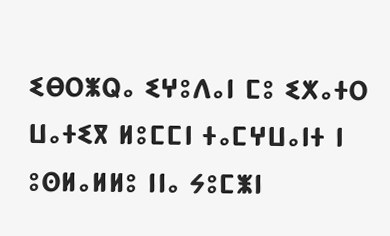ⵉⴱⵔⵥⵕⴰ ⵉⵖⵓⴷⴰⵏ ⵎⵓ ⵉⵅⴰⵜⵔ ⵡⴰⵜⵉⴳ ⵍⵓⵎⵎⵏ ⵜⴰⵎⵖⵡⴰⵏⵜ ⵏ ⵓⵙⵍⴰⵍⵍⵓ ⵏⵏⴰ ⵢⵓⵎⵥⵏ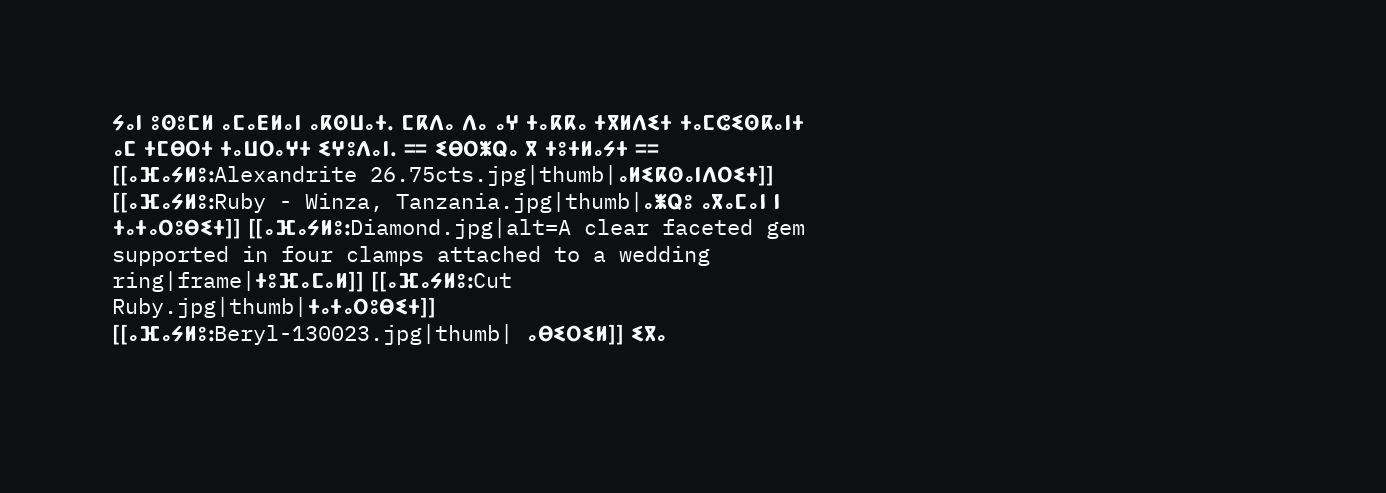ⵢⴰⵏ ⵓⵙⵓⵎⵍ ⴰⵎⴰⴹⵍⴰⵏ ⴰⴽⵙⵡⴰⵜ. ⵎⴽⴷⴰ ⴷⴰ ⴰⵖ ⵜⴰⴽⴽⴰ ⵜⴳⵍⴷⵉⵜ ⵜⴰⵎⵛⵉⵙⴽⴰⵏⵜ ⴰⵎ ⵜⵎⴱⵔⵜ ⵜⴰⵡⵔⴰⵖⵜ ⵉⵖⵓⴷⴰⵏ. == ⵉⴱⵔⵥⵕⴰ ⴳ ⵜⵓⵜⵍⴰⵢⵜ == [[ⴰⴼⴰⵢⵍⵓ:Alexandrite 26.75cts.jpg|thumb|ⴰⵍⵉⴽⵙⴰⵏⴷⵔⵉⵜ]] [[ⴰⴼⴰⵢⵍⵓ:Ruby - Winza, Tanzania.jpg|thumb|ⴰⵥⵕⵓ ⴰⴳⴰⵎⴰⵏ ⵏ ⵜⴰⵜⴰⵔⵓⴱⵉⵜ]] [[ⴰⴼⴰⵢⵍⵓ:Diamond.jpg|alt=A clear faceted gem supported in four clamps attached to a wedding ring|frame|ⵜⵓⴼⴰⵎⴰⵍ]] [[ⴰⴼⴰⵢⵍⵓ:Cut Ruby.jpg|thumb|ⵜⴰⵜⴰⵔⵓⴱⵉⵜ]] [[ⴰⴼⴰⵢⵍⵓ:Beryl-130023.jpg|thumb| ⴰⴱⵉⵔⵉⵍ]] ⵉⴳⴰ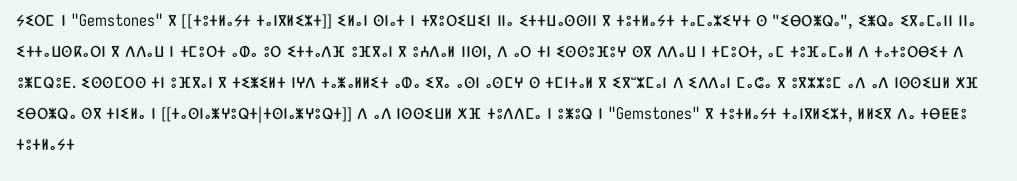ⵢⵉⵔⵎ ⵏ "Gemstones" ⴳ [[ⵜⵓⵜⵍⴰⵢⵜ ⵜⴰⵏⴳⵍⵉⵣⵜ]] ⵉⵍⴰⵏ ⵙⵏⴰⵜ ⵏ ⵜⴳⵓⵔⵉⵡⵉⵏ ⵏⵏⴰ ⵉⵜⵜⵡⴰⵙⵙⵏⵏ ⴳ ⵜⵓⵜⵍⴰⵢⵜ ⵜⴰⵎⴰⵣⵉⵖⵜ ⵙ "ⵉⴱⵔⵥⵕⴰ", ⵉⵥⵕⴰ ⵉⴳⴰⵎⴰⵏⵏ ⵏⵏⴰ ⵉⵜⵜⴰⵡⵙⴽⴰⵔⵏ ⴳ ⴷⴷⴰⵡ ⵏ ⵜⵎⵓⵔⵜ ⴰⵀⴰ ⵓⵔ ⵉⵜⵜⴰⴷⴼ ⵓⴼⴳⴰⵏ ⴳ ⵓⵄⴷⴰⵍ ⵏⵏⵙⵏ, ⴷ ⴰⵔ ⵜⵏ ⵉⵙⵙⵓⴼⵓⵖ ⵙⴳ ⴷⴷⴰⵡ ⵏ ⵜⵎⵓⵔⵜ, ⴰⵎ ⵜⵓⴼⴰⵎⴰⵍ ⴷ ⵜⴰⵜⵓⵔⴱⵉⵜ ⴷ ⵓⵥⵎⵕⵓⴹ. ⵉⵙⵙⵎⵔⵙ ⵜⵏ ⵓⴼⴳⴰⵏ ⴳ ⵜⵉⵥⵉⵍⵜ ⵏⵖⴷ ⵜⴰⵥⴰⵍⵍⵉⵜ ⴰⵀⴰ ⵉⴳⴰ ⴰⵙⵏ ⴰⵙⵎⵖ ⵙ ⵜⵎⵏⵜⴰⵍ ⴳ ⵉⴳⵯⵣⵎⴰⵏ ⴷ ⵉⴷⴷⴰⵏ ⵎⴰⵛⴰ ⴳ ⵓⴳⵣⵣⵓⵎ ⴰⴷ ⴰⴷ ⵏⵙⵙⵉⵡⵍ ⵅⴼ ⵉⴱⵔⵥⵕⴰ ⵙⴳ ⵜⵏⵉⵍⴰ ⵏ [[ⵜⴰⵙⵏⴰⵥⵖⵓⵕⵜ|ⵜⵙⵏⴰⵥⵖⵓⵕⵜ]] ⴷ ⴰⴷ ⵏⵙⵙⵉⵡⵍ ⵅⴼ ⵜⵓⴷⴷⵎⴰ ⵏ ⵓⵥⵓⵕ ⵏ "Gemstones" ⴳ ⵜⵓⵜⵍⴰⵢⵜ ⵜⴰⵏⴳⵍⵉⵣⵜ, ⵍⵍⵉⴳ ⴷⴰ ⵜⴱⵟⵟⵓ ⵜⵓⵜⵍⴰⵢⵜ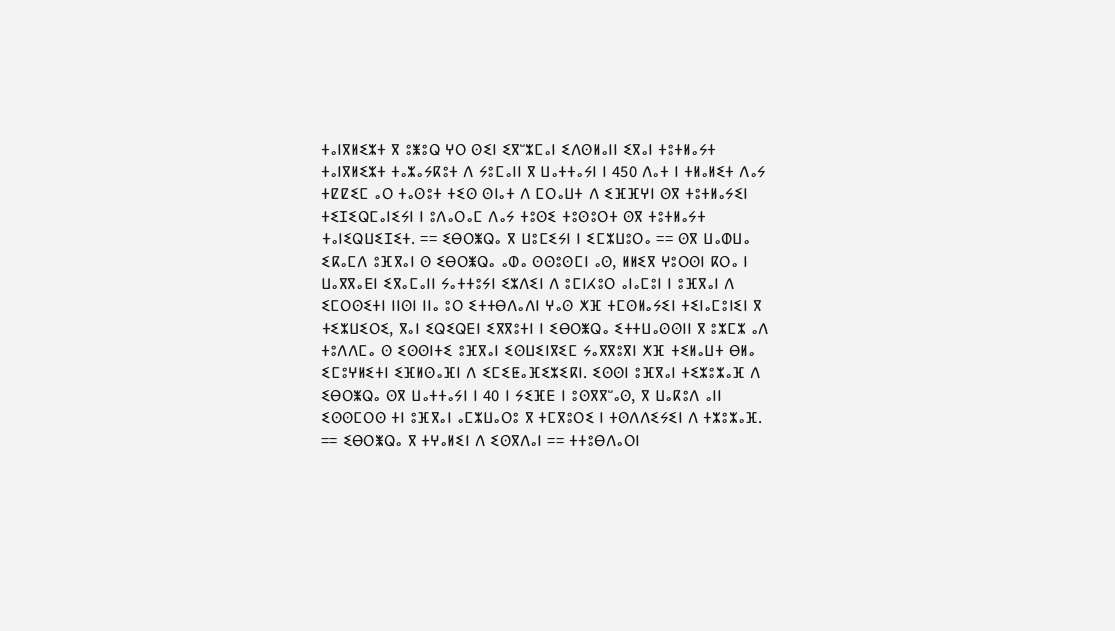ⵜⴰⵏⴳⵍⵉⵣⵜ ⴳ ⵓⵥⵓⵕ ⵖⵔ ⵙⵉⵏ ⵉⴳⵯⵣⵎⴰⵏ ⵉⴷⵙⵍⴰⵏⵏ ⵉⴳⴰⵏ ⵜⵓⵜⵍⴰⵢⵜ ⵜⴰⵏⴳⵍⵉⵣⵜ ⵜⴰⵣⴰⵢⴽⵓⵜ ⴷ ⵢⵓⵎⴰⵏⵏ ⴳ ⵡⴰⵜⵜⴰⵢⵏ ⵏ 450 ⴷⴰⵜ ⵏ ⵜⵍⴰⵍⵉⵜ ⴷⴰⵢ ⵜⵇⵇⵉⵎ ⴰⵔ ⵜⴰⵙⵓⵜ ⵜⵉⵙ ⵙⵏⴰⵜ ⴷ ⵎⵔⴰⵡⵜ ⴷ ⵉⴼⴼⵖⵏ ⵙⴳ ⵜⵓⵜⵍⴰⵢⵉⵏ ⵜⵉⵊⵉⵕⵎⴰⵏⵉⵢⵏ ⵏ ⵓⴷⴰⵔⴰⵎ ⴷⴰⵢ ⵜⵓⵙⵉ ⵜⵓⵙⵓⵔⵜ ⵙⴳ ⵜⵓⵜⵍⴰⵢⵜ ⵜⴰⵏⵉⵕⵡⵉⵊⵉⵜ. == ⵉⴱⵔⵥⵕⴰ ⴳ ⵡⵓⵎⵉⵢⵏ ⵏ ⵉⵎⵣⵡⵓⵔⴰ == ⵙⴳ ⵡⴰⵀⵡⴰ ⵉⴽⴰⵎⴷ ⵓⴼⴳⴰⵏ ⵙ ⵉⴱⵔⵥⵕⴰ ⴰⵀⴰ ⵙⵙⵓⵙⵎⵏ ⴰⵙ, ⵍⵍⵉⴳ ⵖⵓⵔⵙⵏ ⴽⵔⴰ ⵏ ⵡⴰⴳⴳⴰⴹⵏ ⵉⴳⴰⵎⴰⵏⵏ ⵢⴰⵜⵜⵓⵢⵏ ⵉⵣⴷⵉⵏ ⴷ ⵓⵎⵏⵃⵓⵔ ⴰⵏⴰⵎⵓⵏ ⵏ ⵓⴼⴳⴰⵏ ⴷ ⵉⵎⵔⵙⵉⵜⵏ ⵏⵏⵙⵏ ⵏⵏⴰ ⵓⵔ ⵉⵜⵜⴱⴷⴰⴷⵏ ⵖⴰⵙ ⵅⴼ ⵜⵎⵙⵍⴰⵢⵉⵏ ⵜⵉⵏⴰⵎⵓⵏⵉⵏ ⴳ ⵜⵉⵣⵡⵉⵔⵉ, ⴳⴰⵏ ⵉⵕⵉⵕⴹⵏ ⵉⴳⴳⵓⵜⵏ ⵏ ⵉⴱⵔⵥⵕⴰ ⵉⵜⵜⵡⴰⵙⵙⵏⵏ ⴳ ⵓⵣⵎⵣ ⴰⴷ ⵜⵓⴷⴷⵎⴰ ⵙ ⵉⵙⵙⵏⵜⵉ ⵓⴼⴳⴰⵏ ⵉⵙⵡⵉⵏⴳⵉⵎ ⵢⴰⴳⴳⵓⴳⵏ ⵅⴼ ⵜⵉⵍⴰⵡⵜ ⴱⵍⴰ ⵉⵎⵓⵖⵍⵉⵜⵏ ⵉⴼⵍⵙⴰⴼⵏ ⴷ ⵉⵎⵉⵟⴰⴼⵉⵣⵉⴽⵏ. ⵉⵙⵙⵏ ⵓⴼⴳⴰⵏ ⵜⵉⵣⵓⵣⴰⴼ ⴷ ⵉⴱⵔⵥⵕⴰ ⵙⴳ ⵡⴰⵜⵜⴰⵢⵏ ⵏ 40 ⵏ ⵢⵉⴼⴹ ⵏ ⵓⵙⴳⴳⵯⴰⵙ, ⴳ ⵡⴰⴽⵓⴷ ⴰⵏⵏ ⵉⵙⵙⵎⵔⵙ ⵜⵏ ⵓⴼⴳⴰⵏ ⴰⵎⵣⵡⴰⵔⵓ ⴳ ⵜⵎⴳⵓⵔⵉ ⵏ ⵜⵙⴷⴷⵉⵢⵉⵏ ⴷ ⵜⵣⵓⵣⴰⴼ. == ⵉⴱⵔⵥⵕⴰ ⴳ ⵜⵖⴰⵍⵉⵏ ⴷ ⵉⵙⴳⴷⴰⵏ == ⵜⵜⵓⴱⴷⴰⵔⵏ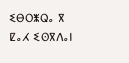ⵉⴱⵔⵥⵕⴰ ⴳ ⵇⴰⵃ ⵉⵙⴳⴷⴰⵏ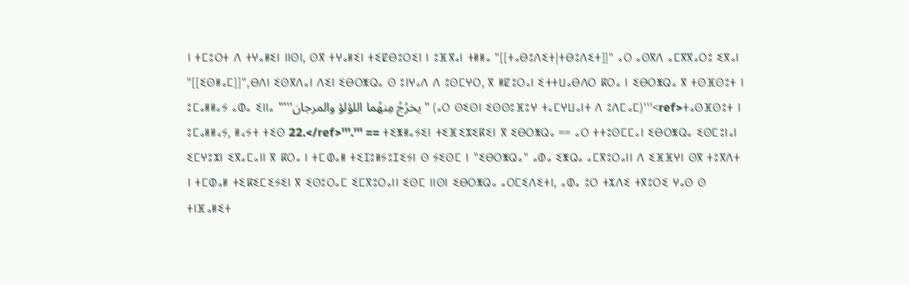ⵏ ⵜⵎⵓⵔⵜ ⴷ ⵜⵖⴰⵍⵉⵏ ⵏⵏⵙⵏ, ⵙⴳ ⵜⵖⴰⵍⵉⵏ ⵜⵉⵇⴱⵓⵔⵉⵏ ⵏ ⵓⴼⴳⴰⵏ ⵜⵍⵍⴰ "[[ⵜⴰⴱⵓⴷⵉⵜ|ⵜⴱⵓⴷⵉⵜ]]" ⴰⵔ ⴰⵙⴳⴷ ⴰⵎⴳⴳⴰⵔⵓ ⵉⴳⴰⵏ "[[ⵉⵙⵍⴰⵎ]]",ⴱⴷⵏ ⵉⵙⴳⴷⴰⵏ ⴷⵉⵏ ⵉⴱⵔⵥⵕⴰ ⵙ ⵓⵏⵖⴰⴷ ⴷ ⵓⵙⵎⵖⵔ, ⴳ ⵍⵇⵓⵔⴰⵏ ⵉⵜⵜⵡⴰⴱⴷⵔ ⴽⵔⴰ ⵏ ⵉⴱⵔⵥⵕⴰ ⴳ ⵜⵙⴼⵙⵓⵜ ⵏ ⵓⵎⴰⵍⵍⴰⵢ ⴰⵀⴰ ⵉⵏⵏⴰ "'''يخرُجُ مِنهُما اللؤلؤ والمرجان" (ⴰⵔ ⵙⵉⵙⵏ ⵉⵙⵙⵓⴼⵓⵖ ⵜⴰⵎⵖⵡⴰⵏⵜ ⴷ ⵓⴷⵎⴰⵎ)'''<ref>ⵜⴰⵙⴼⵙⵓⵜ ⵏ ⵓⵎⴰⵍⵍⴰⵢ, ⵍⴰⵢⵜ ⵜⵉⵙ 22.</ref>'''.''' == ⵜⵉⵥⵍⴰⵢⵉⵏ ⵜⵉⴼⵉⵣⵉⴽⵉⵏ ⴳ ⵉⴱⵔⵥⵕⴰ == ⴰⵔ ⵜⵜⵓⵙⵎⵎⴰⵏ ⵉⴱⵔⵥⵕⴰ ⵉⵙⵎⵓⵏⴰⵏ ⵉⵎⵖⵓⵣⵏ ⵉⴳⴰⵎⴰⵏⵏ ⴳ ⴽⵔⴰ ⵏ ⵜⵎⵀⴰⵍ ⵜⵉⵊⵓⵍⵢⵓⵊⵉⵢⵏ ⵙ ⵢⵉⵙⵎ ⵏ "ⵉⴱⵔⵥⵕⴰ" ⴰⵀⴰ ⵉⵥⵕⴰ ⴰⵎⴳⵓⵔⴰⵏⵏ ⴷ ⵉⴼⴼⵖⵏ ⵙⴳ ⵜⵓⴳⴷⵜ ⵏ ⵜⵎⵀⴰⵍ ⵜⵉⴽⵉⵎⵉⵢⵉⵏ ⴳ ⵉⵙⵓⵔⴰⵎ ⵉⵎⴳⵓⵔⴰⵏⵏ ⵉⵙⵎ ⵏⵏⵙⵏ ⵉⴱⵔⵥⵕⴰ ⴰⵔⵎⵉⴷⵉⵜⵏ, ⴰⵀⴰ ⵓⵔ ⵜⵣⴷⵉ ⵜⴳⵓⵔⵉ ⵖⴰⵙ ⵙ ⵜⵏⴼⴰⵍⵉⵜ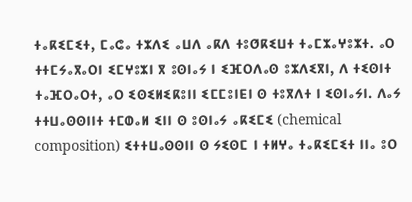ⵜⴰⴽⵉⵎⵉⵜ, ⵎⴰⵛⴰ ⵜⵣⴷⵉ ⴰⵡⴷ ⴰⴽⴷ ⵜⵓⵚⴽⵉⵡⵜ ⵜⴰⵎⵣⴰⵖⵓⵣⵜ. ⴰⵔ ⵜⵜⵎⵢⴰⴳⴰⵔⵏ ⵉⵎⵖⵓⵣⵏ ⴳ ⵓⵙⵏⴰⵢ ⵏ ⵉⴼⵔⴷⴰⵙ ⵓⵣⴷⵉⴳⵏ, ⴷ ⵜⵉⵙⵏⵜ ⵜⴰⴼⵔⴰⵔⵜ, ⴰⵔ ⵉⵙⵉⵍⵉⴽⵓⵏⵏ ⵉⵎⵎⵓⵏⴹⵏ ⵙ ⵜⵓⴳⴷⵜ ⵏ ⵉⵙⵏⴰⵢⵏ. ⴷⴰⵢ ⵜⵜⵡⴰⵙⵙⵏⵏⵜ ⵜⵎⵀⴰⵍ ⵉⵏⵏ ⵙ ⵓⵙⵏⴰⵢ ⴰⴽⵉⵎⵉ (chemical composition) ⵉⵜⵜⵡⴰⵙⵙⵏⵏ ⵙ ⵢⵉⵙⵎ ⵏ ⵜⵍⵖⴰ ⵜⴰⴽⵉⵎⵉⵜ ⵏⵏⴰ ⵓⵔ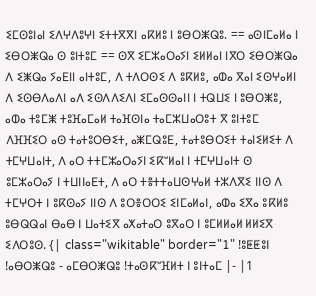ⵉⵎⵙⵓⵏⴰⵏ ⵉⴷⵖⴷⵓⵖⵏ ⵉⵜⵜⴳⴳⵏ ⴰⴽⵍⵓ ⵏ ⵓⴱⵔⵥⵕⵓ. == ⴰⵙⵏⵎⴰⵍⴰ ⵏ ⵉⴱⵔⵥⵕⴰ ⵙ ⵓⵏⵜⵓⵎ == ⵙⴳ ⵉⵎⵣⴰⵔⴰⵢⵏ ⵉⵍⵍⴰⵏ ⵏⴳⵔ ⵉⴱⵔⵥⵕⴰ ⴷ ⵉⵥⵕⴰ ⵢⴰⴹⵏⵏ ⴰⵏⵜⵓⵎ, ⴷ ⵜⴷⵔⵙⵉ ⴷ ⵓⴽⵍⵓ, ⴰⵀⴰ ⴳⴰⵏ ⵉⵙⵖⴰⵍⵏ ⴷ ⵉⵙⴱⴷⴰⴷⵏ ⴰⴷ ⵉⵙⴷⴷⵉⴷⵏ ⵉⵎⴰⵙⵙⴰⵏⵏ ⵏ ⵜⵕⵡⵉ ⵏ ⵓⴱⵔⵥⵓ, ⴰⵀⴰ ⵜⵓⵎⵥ ⵜⵓⴼⴰⵎⴰⵍ ⵜⴰⴼⵙⵏⴰ ⵜⴰⵎⵣⵡⴰⵔⵓⵜ ⴳ ⵓⵏⵜⵓⵎ ⴷⴼⴼⵉⵔ ⴰⵙ ⵜⴰⵜⵓⵔⴱⵉⵜ, ⴰⵥⵎⵕⵓⴹ, ⵜⴰⵜⵓⴱⵔⵉⵜ ⵜⴰⵏⵉⵍⵉⵜ ⴷ ⵜⵎⵖⵡⴰⵏⵜ, ⴷ ⴰⵔ ⵜⵜⵎⵣⴰⵔⴰⵢⵏ ⵉⴽⵯⵍⴰⵏ ⵏ ⵜⵎⵖⵡⴰⵏⵜ ⵙ ⵓⵎⵣⴰⵔⴰⵢ ⵏ ⵜⵡⵏⵏⴰⴹⵜ, ⴷ ⴰⵔ ⵜⴻⵜⵜⴰⵡⵙⵖⴰⵍ ⵜⵣⴷⴳⵉ ⵏⵏⵙ ⴷ ⵜⵎⵖⵔⵜ ⵏ ⵓⴽⵙⴰⵢ ⵏⵏⵙ ⴷ ⵓⵔⴻⵔⵔⵉ ⵉⵏⵎⴰⵍⴰⵏ, ⴰⵀⴰ ⵉⴳⴰ ⵓⴽⵍⵓ ⵓⴱⵕⵕⴰⵏ ⴱⴰⴱ ⵏ ⵡⴰⵜⵉⴳ ⴰⵅⴰⵜⴰⵔ ⵓⴳⴰⵔ ⵏ ⵓⵎⵍⵍⴰⵍ ⵍⵍⵉⴳ ⵉⴷⵔⵓⵙ. {| class="wikitable" border="1" !ⵓⵟⵟⵓⵏ !ⴰⴱⵔⵥⵕⵓ - ⴰⵎⴱⵔⵥⵕⵓ !ⵜⴰⵙⴽⵯⴼⵍⵜ ⵏ ⵓⵏⵜⴰⵎ |- |1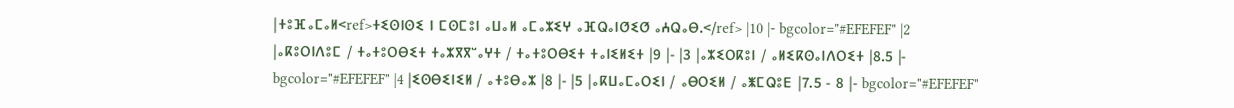|ⵜⵓⴼⴰⵎⴰⵍ<ref>ⵜⵉⵙⵏⵙⵉ ⵏ ⵎⵙⵎⵓⵏ ⴰⵡⴰⵍ ⴰⵎⴰⵣⵉⵖ ⴰⴼⵕⴰⵏⵚⵉⵚ ⴰⵄⵕⴰⴱ.</ref> |10 |- bgcolor="#EFEFEF" |2 |ⴰⴽⵓⵔⵏⴷⵓⵎ / ⵜⴰⵜⵓⵔⴱⵉⵜ ⵜⴰⵣⴳⴳⵯⴰⵖⵜ / ⵜⴰⵜⵓⵔⴱⵉⵜ ⵜⴰⵏⵉⵍⵉⵜ |9 |- |3 |ⴰⵣⵉⵔⴽⵓⵏ / ⴰⵍⵉⴽⵙⴰⵏⴷⵔⵉⵜ |8.5 |- bgcolor="#EFEFEF" |4 |ⵉⵙⴱⵉⵏⵉⵍ / ⴰⵜⵓⴱⴰⵣ |8 |- |5 |ⴰⴽⵡⴰⵎⴰⵔⵉⵏ / ⴰⴱⵔⵉⵍ / ⴰⵥⵎⵕⵓⴹ |7.5 - 8 |- bgcolor="#EFEFEF"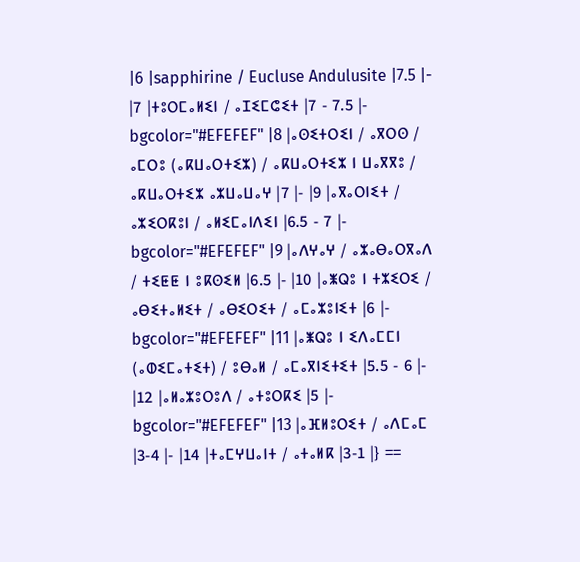|6 |sapphirine / Eucluse Andulusite |7.5 |- |7 |ⵜⵓⵔⵎⴰⵍⵉⵏ / ⴰⵊⵉⵎⵛⵉⵜ |7 - 7.5 |- bgcolor="#EFEFEF" |8 |ⴰⵙⵉⵜⵔⵉⵏ / ⴰⴳⵔⵙ / ⴰⵎⵔⵓ (ⴰⴽⵡⴰⵔⵜⵉⵣ) / ⴰⴽⵡⴰⵔⵜⵉⵣ ⵏ ⵡⴰⴳⴳⵓ / ⴰⴽⵡⴰⵔⵜⵉⵣ ⴰⵣⵡⴰⵡⴰⵖ |7 |- |9 |ⴰⴳⴰⵔⵏⵉⵜ / ⴰⵣⵉⵔⴽⵓⵏ / ⴰⵍⵉⵎⴰⵏⴷⵉⵏ |6.5 - 7 |- bgcolor="#EFEFEF" |9 |ⴰⴷⵖⴰⵖ / ⴰⵣⴰⴱⴰⵔⴳⴰⴷ / ⵜⵉⵟⵟ ⵏ ⵓⴽⵙⵉⵍ |6.5 |- |10 |ⴰⵥⵕⵓ ⵏ ⵜⵣⵉⵔⵉ / ⴰⴱⵉⵜⴰⵍⵉⵜ / ⴰⴱⵉⵔⵉⵜ / ⴰⵎⴰⵣⵓⵏⵉⵜ |6 |- bgcolor="#EFEFEF" |11 |ⴰⵥⵕⵓ ⵏ ⵉⴷⴰⵎⵎⵏ (ⴰⵀⵉⵎⴰⵜⵉⵜ) / ⵓⴱⴰⵍ / ⴰⵎⴰⴳⵏⵉⵜⵉⵜ |5.5 - 6 |- |12 |ⴰⵍⴰⵣⵓⵔⵓⴷ / ⴰⵜⵓⵔⴽⵉ |5 |- bgcolor="#EFEFEF" |13 |ⴰⴼⵍⵓⵔⵉⵜ / ⴰⴷⵎⴰⵎ |3-4 |- |14 |ⵜⴰⵎⵖⵡⴰⵏⵜ / ⴰⵜⴰⵍⴽ |3-1 |} ==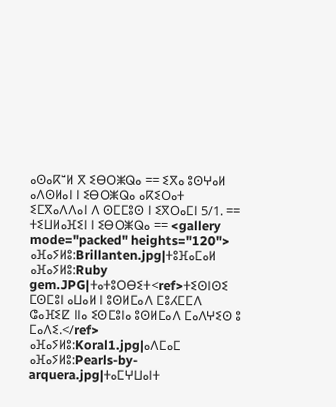ⴰⵙⴰⴽⵯⵍ ⴳ ⵉⴱⵔⵥⵕⴰ == ⵉⴳⴰ ⵓⵙⵖⴰⵍ ⴰⴷⵙⵍⴰⵏ ⵏ ⵉⴱⵔⵥⵕⴰ ⴰⴽⵉⵔⴰⵜ ⵉⵎⴳⴰⴷⴷⴰⵏ ⴷ ⵙⵎⵎⵓⵙ ⵏ ⵉⴳⵔⴰⵎⵏ 5/1. == ⵜⵉⵡⵍⴰⴼⵉⵏ ⵏ ⵉⴱⵔⵥⵕⴰ == <gallery mode="packed" heights="120"> ⴰⴼⴰⵢⵍⵓ:Brillanten.jpg|ⵜⵓⴼⴰⵎⴰⵍ ⴰⴼⴰⵢⵍⵓ:Ruby gem.JPG|ⵜⴰⵜⵓⵔⴱⵉⵜ<ref>ⵜⵉⵙⵏⵙⵉ ⵎⵙⵎⵓⵏ ⴰⵡⴰⵍ ⵏ ⵓⵙⵍⵎⴰⴷ ⵎⵓⵃⵎⵎⴷ ⵛⴰⴼⵉⵇ ⵏⵏⴰ ⵉⵙⵎⵓⵏⴰ ⵓⵙⵍⵎⴰⴷ ⵎⴰⴷⵖⵉⵙ ⵓ ⵎⴰⴷⵉ.</ref> ⴰⴼⴰⵢⵍⵓ:Koral1.jpg|ⴰⴷⵎⴰⵎ ⴰⴼⴰⵢⵍⵓ:Pearls-by-arquera.jpg|ⵜⴰⵎⵖⵡⴰⵏⵜ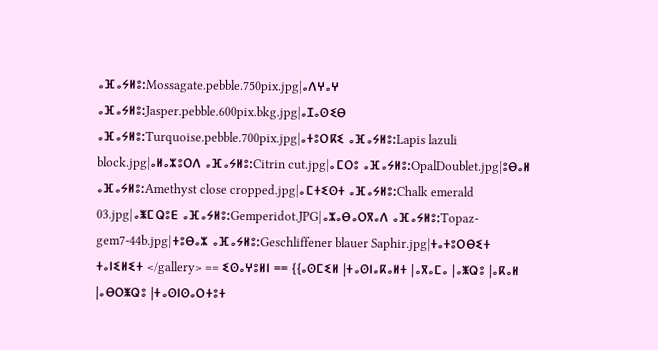ⴰⴼⴰⵢⵍⵓ:Mossagate.pebble.750pix.jpg|ⴰⴷⵖⴰⵖ ⴰⴼⴰⵢⵍⵓ:Jasper.pebble.600pix.bkg.jpg|ⴰⵊⴰⵙⵉⴱ ⴰⴼⴰⵢⵍⵓ:Turquoise.pebble.700pix.jpg|ⴰⵜⵓⵔⴽⵉ ⴰⴼⴰⵢⵍⵓ:Lapis lazuli block.jpg|ⴰⵍⴰⵣⵓⵔⴷ ⴰⴼⴰⵢⵍⵓ:Citrin cut.jpg|ⴰⵎⵔⵓ ⴰⴼⴰⵢⵍⵓ:OpalDoublet.jpg|ⵓⴱⴰⵍ ⴰⴼⴰⵢⵍⵓ:Amethyst close cropped.jpg|ⴰⵎⵜⵉⵙⵜ ⴰⴼⴰⵢⵍⵓ:Chalk emerald 03.jpg|ⴰⵥⵎⵕⵓⴹ ⴰⴼⴰⵢⵍⵓ:Gemperidot.JPG|ⴰⵣⴰⴱⴰⵔⴳⴰⴷ ⴰⴼⴰⵢⵍⵓ:Topaz-gem7-44b.jpg|ⵜⵓⴱⴰⵣ ⴰⴼⴰⵢⵍⵓ:Geschliffener blauer Saphir.jpg|ⵜⴰⵜⵓⵔⴱⵉⵜ ⵜⴰⵏⵉⵍⵉⵜ </gallery> == ⵉⵙⴰⵖⵓⵍⵏ == {{ⴰⵙⵎⵉⵍ |ⵜⴰⵙⵏⴰⴽⴰⵍⵜ |ⴰⴳⴰⵎⴰ |ⴰⵥⵕⵓ |ⴰⴽⴰⵍ |ⴰⴱⵔⵥⵕⵓ |ⵜⴰⵙⵏⵙⴰⵔⵜⵓⵜ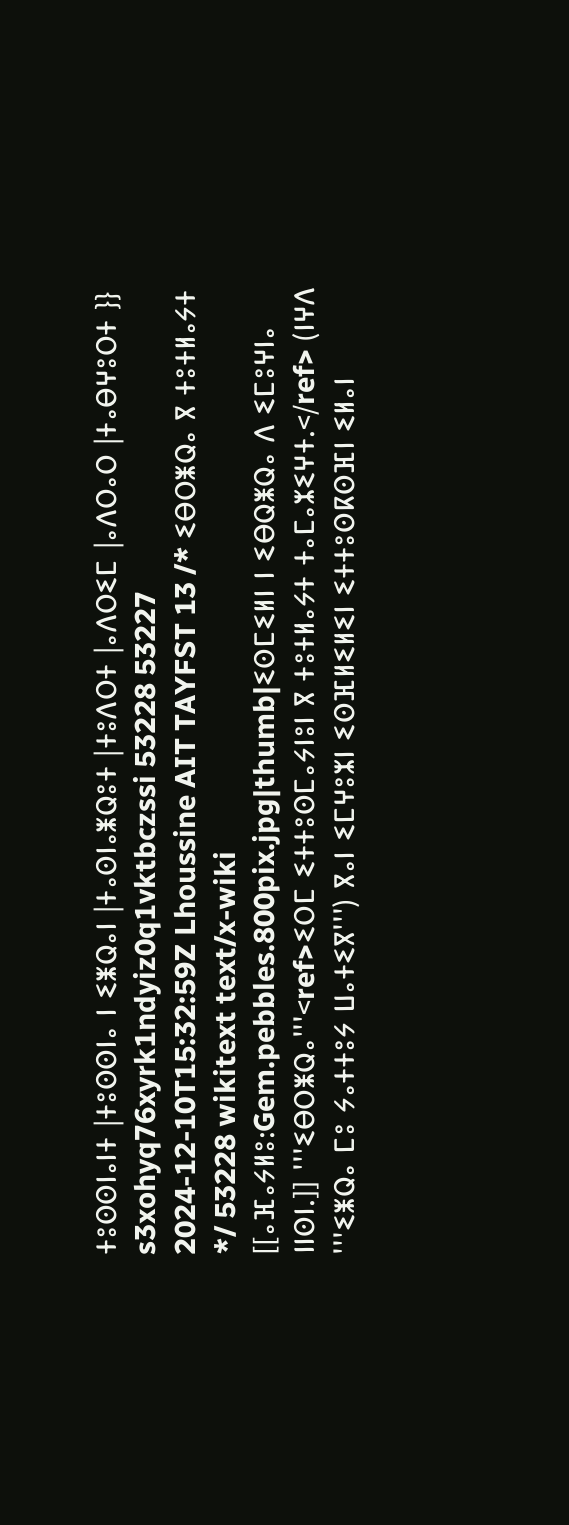ⵜⵓⵙⵙⵏⴰⵏⵜ |ⵜⵓⵙⵙⵏⴰ ⵏ ⵉⵥⵕⴰⵏ |ⵜⴰⵙⵏⴰⵥⵕⵓⵜ |ⵜⵓⴷⵔⵜ |ⴰⴷⵔⵉⵎ |ⴰⴷⵔⴰⵔ |ⵜⴰⴱⵖⵓⵔⵜ }} s3xohyq76xyrk1ndyiz0q1vktbczssi 53228 53227 2024-12-10T15:32:59Z Lhoussine AIT TAYFST 13 /* ⵉⴱⵔⵥⵕⴰ ⴳ ⵜⵓⵜⵍⴰⵢⵜ */ 53228 wikitext text/x-wiki [[ⴰⴼⴰⵢⵍⵓ:Gem.pebbles.800pix.jpg|thumb|ⵉⵙⵎⵉⵍⵏ ⵏ ⵉⴱⵕⵥⵕⴰ ⴷ ⵉⵎⵓⵖⵏⴰ ⵏⵏⵙⵏ.]] '''ⵉⴱⵔⵥⵕⴰ'''<ref>ⵉⵔⵎ ⵉⵜⵜⵓⵙⵎⴰⵢⵏⵓⵏ ⴳ ⵜⵓⵜⵍⴰⵢⵜ ⵜⴰⵎⴰⵣⵉⵖⵜ.</ref> (ⵏⵖⴷ '''ⵉⵥⵕⴰ ⵎⵓ ⵢⴰⵜⵜⵓⵢ ⵡⴰⵜⵉⴳ''') ⴳⴰⵏ ⵉⵎⵖⵓⵣⵏ ⵉⵙⴼⵍⵉⵍⵉⵏ ⵉⵜⵜⵓⵙⴽⵙⴼⵏ ⵉⵍⴰⵏ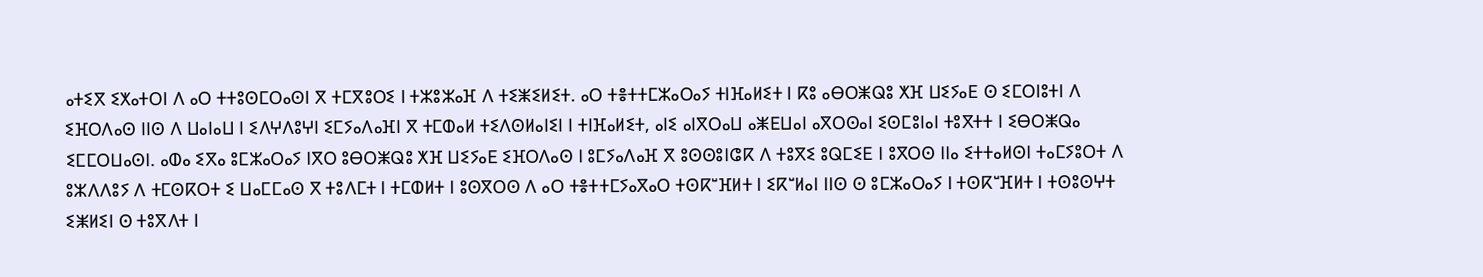ⴰⵜⵉⴳ ⵉⵅⴰⵜⵔⵏ ⴷ ⴰⵔ ⵜⵜⵓⵙⵎⵔⴰⵙⵏ ⴳ ⵜⵎⴳⵓⵔⵉ ⵏ ⵜⵣⵓⵣⴰⴼ ⴷ ⵜⵉⵥⵉⵍⵉⵜ. ⴰⵔ ⵜⴻⵜⵜⵎⵣⴰⵔⴰⵢ ⵜⵏⴼⴰⵍⵉⵜ ⵏ ⴽⵓ ⴰⴱⵔⵥⵕⵓ ⵅⴼ ⵡⵉⵢⴰⴹ ⵙ ⵉⵎⵔⵏⵓⵜⵏ ⴷ ⵉⴼⵔⴷⴰⵙ ⵏⵏⵙ ⴷ ⵡⴰⵏⴰⵡ ⵏ ⵉⴷⵖⴷⵓⵖⵏ ⵉⵎⵢⴰⴷⴰⴼⵏ ⴳ ⵜⵎⵀⴰⵍ ⵜⵉⴷⵙⵍⴰⵏⵉⵏ ⵏ ⵜⵏⴼⴰⵍⵉⵜ, ⴰⵏⵉ ⴰⵏⴳⵔⴰⵡ ⴰⵥⴹⵡⴰⵏ ⴰⴳⵔⵙⴰⵏ ⵉⵙⵎⵓⵏⴰⵏ ⵜⵓⴳⵜⵜ ⵏ ⵉⴱⵔⵥⵕⴰ ⵉⵎⵎⵔⵡⴰⵙⵏ. ⴰⵀⴰ ⵉⴳⴰ ⵓⵎⵣⴰⵔⴰⵢ ⵏⴳⵔ ⵓⴱⵔⵥⵕⵓ ⵅⴼ ⵡⵉⵢⴰⴹ ⵉⴼⵔⴷⴰⵙ ⵏ ⵓⵎⵢⴰⴷⴰⴼ ⴳ ⵓⵙⵙⵓⵏⵛⴽ ⴷ ⵜⵓⴳⵉ ⵓⵕⵎⵉⴹ ⵏ ⵓⴳⵔⵙ ⵏⵏⴰ ⵉⵜⵜⴰⵍⵙⵏ ⵜⴰⵎⵢⵓⵔⵜ ⴷ ⵓⵣⴷⴷⵓⵢ ⴷ ⵜⵎⵙⴽⵔⵜ ⵉ ⵡⴰⵎⵎⴰⵙ ⴳ ⵜⵓⴷⵎⵜ ⵏ ⵜⵎⵀⵍⵜ ⵏ ⵓⵙⴳⵔⵙ ⴷ ⴰⵔ ⵜⴻⵜⵜⵎⵢⴰⴳⴰⵔ ⵜⵙⴽⵯⴼⵍⵜ ⵏ ⵉⴽⵯⵍⴰⵏ ⵏⵏⵙ ⵙ ⵓⵎⵣⴰⵔⴰⵢ ⵏ ⵜⵙⴽⵯⴼⵍⵜ ⵏ ⵜⵙⵓⵙⵖⵜ ⵉⵥⵍⵉⵏ ⵙ ⵜⵓⴳⴷⵜ ⵏ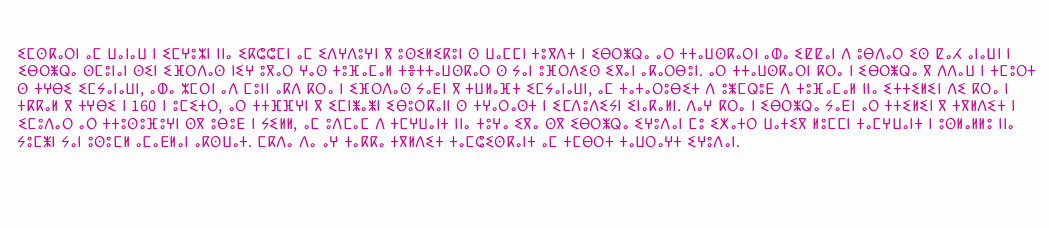ⵉⵎⵙⴽⴰⵔⵏ ⴰⵎ ⵡⴰⵏⴰⵡ ⵏ ⵉⵎⵖⵓⵣⵏ ⵏⵏⴰ ⵉⴽⵛⵛⵎⵏ ⴰⵎ ⵉⴷⵖⴷⵓⵖⵏ ⴳ ⵓⵙⵉⵍⵉⴽⵓⵏ ⵙ ⵡⴰⵎⵎⵏ ⵜⵓⴳⴷⵜ ⵏ ⵉⴱⵔⵥⵕⴰ ⴰⵔ ⵜⵜⴰⵡⵙⴽⴰⵔⵏ ⴰⵀⴰ ⵉⵇⵇⴰⵏ ⴷ ⵓⴱⴷⴰⵔ ⵉⵙ ⵇⴰⵃ ⴰⵏⴰⵡⵏ ⵏ ⵉⴱⵔⵥⵕⴰ ⵙⵎⵓⵏⴰⵏ ⵙⵉⵏ ⵉⴼⵔⴷⴰⵙ ⵏⵉⵖ ⵓⴳⴰⵔ ⵖⴰⵙ ⵜⵓⴼⴰⵎⴰⵍ ⵜⴻⵜⵜⴰⵡⵙⴽⴰⵔ ⵙ ⵢⴰⵏ ⵓⴼⵔⴷⵉⵙ ⵉⴳⴰⵏ ⴰⴽⴰⵔⴱⵓⵏ. ⴰⵔ ⵜⵜⴰⵡⵙⴽⴰⵔⵏ ⴽⵔⴰ ⵏ ⵉⴱⵔⵥⵕⴰ ⴳ ⴷⴷⴰⵡ ⵏ ⵜⵎⵓⵔⵜ ⵙ ⵜⵖⴱⵉ ⵉⵎⵢⴰⵏⴰⵡⵏ, ⴰⵀⴰ ⵣⵎⵔⵏ ⴰⴷ ⵎⵓⵏⵏ ⴰⴽⴷ ⴽⵔⴰ ⵏ ⵉⴼⵔⴷⴰⵙ ⵢⴰⴹⵏ ⴳ ⵜⵡⵍⴰⴼⵜ ⵉⵎⵢⴰⵏⴰⵡⵏ, ⴰⵎ ⵜⴰⵜⴰⵔⵓⴱⵉⵜ ⴷ ⵓⵥⵎⵕⵓⴹ ⴷ ⵜⵓⴼⴰⵎⴰⵍ ⵏⵏⴰ ⵉⵜⵜⵉⵍⵉⵏ ⴷⵉ ⴽⵔⴰ ⵏ ⵜⴽⴽⴰⵍ ⴳ ⵜⵖⴱⵉ ⵏ 160 ⵏ ⵓⵎⵉⵜⵔ, ⴰⵔ ⵜⵜⴼⴼⵖⵏ ⴳ ⵉⵎⵏⵥⴰⵥⵏ ⵉⴱⵓⵔⴽⴰⵏⵏ ⵙ ⵜⵖⴰⵔⴰⵙⵜ ⵏ ⵉⵎⴷⵓⴷⵉⵢⵏ ⵉⵏⴰⴽⴰⵍⵏ. ⴷⴰⵖ ⴽⵔⴰ ⵏ ⵉⴱⵔⵥⵕⴰ ⵢⴰⴹⵏ ⴰⵔ ⵜⵜⵉⵍⵉⵏ ⴳ ⵜⴳⵍⴷⵉⵜ ⵏ ⵉⵎⵓⴷⴰⵔ ⴰⵔ ⵜⵜⵓⵙⵓⴼⵓⵖⵏ ⵙⴳ ⵓⴱⵓⴹ ⵏ ⵢⵉⵍⵍ, ⴰⵎ ⵓⴷⵎⴰⵎ ⴷ ⵜⵎⵖⵡⴰⵏⵜ ⵏⵏⴰ ⵜⵓⵖⴰ ⵉⴳⴰ ⵙⴳ ⵉⴱⵔⵥⵕⴰ ⵉⵖⵓⴷⴰⵏ ⵎⵓ ⵉⵅⴰⵜⵔ ⵡⴰⵜⵉⴳ ⵍⵓⵎⵎⵏ ⵜⴰⵎⵖⵡⴰⵏⵜ ⵏ ⵓⵙⵍⴰⵍⵍⵓ ⵏⵏⴰ ⵢⵓⵎⵥⵏ ⵢⴰⵏ ⵓⵙⵓⵎⵍ ⴰⵎⴰⴹⵍⴰⵏ ⴰⴽⵙⵡⴰⵜ. ⵎⴽⴷⴰ ⴷⴰ ⴰⵖ ⵜⴰⴽⴽⴰ ⵜⴳⵍⴷⵉⵜ ⵜⴰⵎⵛⵉⵙⴽⴰⵏⵜ ⴰⵎ ⵜⵎⴱⵔⵜ ⵜⴰⵡⵔⴰⵖⵜ ⵉⵖⵓⴷⴰⵏ.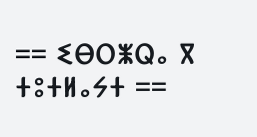== ⵉⴱⵔⵥⵕⴰ ⴳ ⵜⵓⵜⵍⴰⵢⵜ ==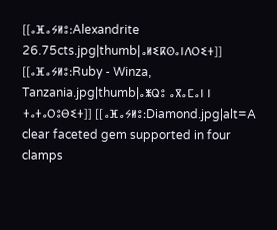[[ⴰⴼⴰⵢⵍⵓ:Alexandrite 26.75cts.jpg|thumb|ⴰⵍⵉⴽⵙⴰⵏⴷⵔⵉⵜ]] [[ⴰⴼⴰⵢⵍⵓ:Ruby - Winza, Tanzania.jpg|thumb|ⴰⵥⵕⵓ ⴰⴳⴰⵎⴰⵏ ⵏ ⵜⴰⵜⴰⵔⵓⴱⵉⵜ]] [[ⴰⴼⴰⵢⵍⵓ:Diamond.jpg|alt=A clear faceted gem supported in four clamps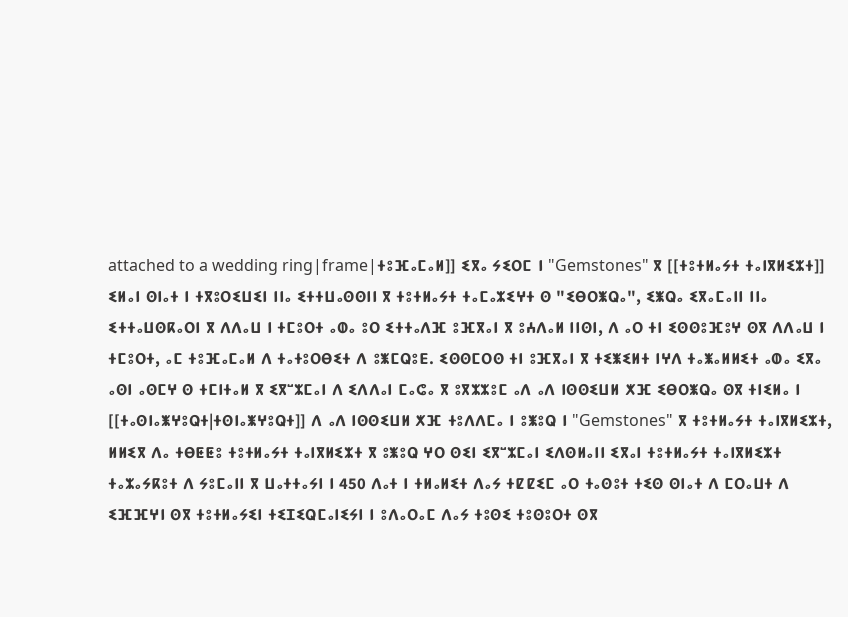attached to a wedding ring|frame|ⵜⵓⴼⴰⵎⴰⵍ]] ⵉⴳⴰ ⵢⵉⵔⵎ ⵏ "Gemstones" ⴳ [[ⵜⵓⵜⵍⴰⵢⵜ ⵜⴰⵏⴳⵍⵉⵣⵜ]] ⵉⵍⴰⵏ ⵙⵏⴰⵜ ⵏ ⵜⴳⵓⵔⵉⵡⵉⵏ ⵏⵏⴰ ⵉⵜⵜⵡⴰⵙⵙⵏⵏ ⴳ ⵜⵓⵜⵍⴰⵢⵜ ⵜⴰⵎⴰⵣⵉⵖⵜ ⵙ "ⵉⴱⵔⵥⵕⴰ", ⵉⵥⵕⴰ ⵉⴳⴰⵎⴰⵏⵏ ⵏⵏⴰ ⵉⵜⵜⴰⵡⵙⴽⴰⵔⵏ ⴳ ⴷⴷⴰⵡ ⵏ ⵜⵎⵓⵔⵜ ⴰⵀⴰ ⵓⵔ ⵉⵜⵜⴰⴷⴼ ⵓⴼⴳⴰⵏ ⴳ ⵓⵄⴷⴰⵍ ⵏⵏⵙⵏ, ⴷ ⴰⵔ ⵜⵏ ⵉⵙⵙⵓⴼⵓⵖ ⵙⴳ ⴷⴷⴰⵡ ⵏ ⵜⵎⵓⵔⵜ, ⴰⵎ ⵜⵓⴼⴰⵎⴰⵍ ⴷ ⵜⴰⵜⵓⵔⴱⵉⵜ ⴷ ⵓⵥⵎⵕⵓⴹ. ⵉⵙⵙⵎⵔⵙ ⵜⵏ ⵓⴼⴳⴰⵏ ⴳ ⵜⵉⵥⵉⵍⵜ ⵏⵖⴷ ⵜⴰⵥⴰⵍⵍⵉⵜ ⴰⵀⴰ ⵉⴳⴰ ⴰⵙⵏ ⴰⵙⵎⵖ ⵙ ⵜⵎⵏⵜⴰⵍ ⴳ ⵉⴳⵯⵣⵎⴰⵏ ⴷ ⵉⴷⴷⴰⵏ ⵎⴰⵛⴰ ⴳ ⵓⴳⵣⵣⵓⵎ ⴰⴷ ⴰⴷ ⵏⵙⵙⵉⵡⵍ ⵅⴼ ⵉⴱⵔⵥⵕⴰ ⵙⴳ ⵜⵏⵉⵍⴰ ⵏ [[ⵜⴰⵙⵏⴰⵥⵖⵓⵕⵜ|ⵜⵙⵏⴰⵥⵖⵓⵕⵜ]] ⴷ ⴰⴷ ⵏⵙⵙⵉⵡⵍ ⵅⴼ ⵜⵓⴷⴷⵎⴰ ⵏ ⵓⵥⵓⵕ ⵏ "Gemstones" ⴳ ⵜⵓⵜⵍⴰⵢⵜ ⵜⴰⵏⴳⵍⵉⵣⵜ, ⵍⵍⵉⴳ ⴷⴰ ⵜⴱⵟⵟⵓ ⵜⵓⵜⵍⴰⵢⵜ ⵜⴰⵏⴳⵍⵉⵣⵜ ⴳ ⵓⵥⵓⵕ ⵖⵔ ⵙⵉⵏ ⵉⴳⵯⵣⵎⴰⵏ ⵉⴷⵙⵍⴰⵏⵏ ⵉⴳⴰⵏ ⵜⵓⵜⵍⴰⵢⵜ ⵜⴰⵏⴳⵍⵉⵣⵜ ⵜⴰⵣⴰⵢⴽⵓⵜ ⴷ ⵢⵓⵎⴰⵏⵏ ⴳ ⵡⴰⵜⵜⴰⵢⵏ ⵏ 450 ⴷⴰⵜ ⵏ ⵜⵍⴰⵍⵉⵜ ⴷⴰⵢ ⵜⵇⵇⵉⵎ ⴰⵔ ⵜⴰⵙⵓⵜ ⵜⵉⵙ ⵙⵏⴰⵜ ⴷ ⵎⵔⴰⵡⵜ ⴷ ⵉⴼⴼⵖⵏ ⵙⴳ ⵜⵓⵜⵍⴰⵢⵉⵏ ⵜⵉⵊⵉⵕⵎⴰⵏⵉⵢⵏ ⵏ ⵓⴷⴰⵔⴰⵎ ⴷⴰⵢ ⵜⵓⵙⵉ ⵜⵓⵙⵓⵔⵜ ⵙⴳ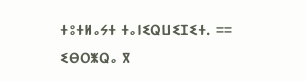ⵜⵓⵜⵍⴰⵢⵜ ⵜⴰⵏⵉⵕⵡⵉⵊⵉⵜ. == ⵉⴱⵔⵥⵕⴰ ⴳ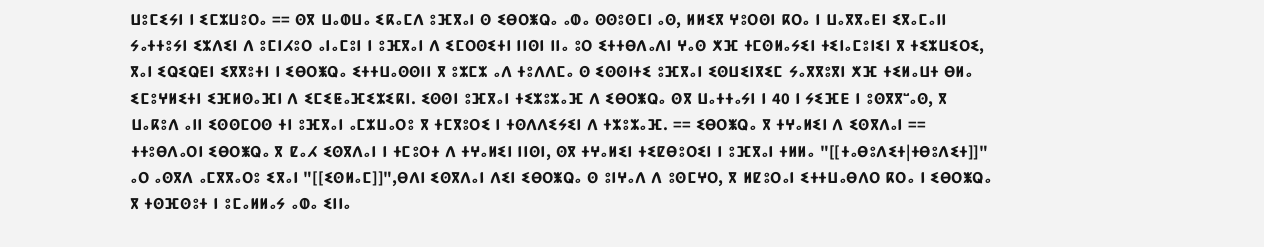ⵡⵓⵎⵉⵢⵏ ⵏ ⵉⵎⵣⵡⵓⵔⴰ == ⵙⴳ ⵡⴰⵀⵡⴰ ⵉⴽⴰⵎⴷ ⵓⴼⴳⴰⵏ ⵙ ⵉⴱⵔⵥⵕⴰ ⴰⵀⴰ ⵙⵙⵓⵙⵎⵏ ⴰⵙ, ⵍⵍⵉⴳ ⵖⵓⵔⵙⵏ ⴽⵔⴰ ⵏ ⵡⴰⴳⴳⴰⴹⵏ ⵉⴳⴰⵎⴰⵏⵏ ⵢⴰⵜⵜⵓⵢⵏ ⵉⵣⴷⵉⵏ ⴷ ⵓⵎⵏⵃⵓⵔ ⴰⵏⴰⵎⵓⵏ ⵏ ⵓⴼⴳⴰⵏ ⴷ ⵉⵎⵔⵙⵉⵜⵏ ⵏⵏⵙⵏ ⵏⵏⴰ ⵓⵔ ⵉⵜⵜⴱⴷⴰⴷⵏ ⵖⴰⵙ ⵅⴼ ⵜⵎⵙⵍⴰⵢⵉⵏ ⵜⵉⵏⴰⵎⵓⵏⵉⵏ ⴳ ⵜⵉⵣⵡⵉⵔⵉ, ⴳⴰⵏ ⵉⵕⵉⵕⴹⵏ ⵉⴳⴳⵓⵜⵏ ⵏ ⵉⴱⵔⵥⵕⴰ ⵉⵜⵜⵡⴰⵙⵙⵏⵏ ⴳ ⵓⵣⵎⵣ ⴰⴷ ⵜⵓⴷⴷⵎⴰ ⵙ ⵉⵙⵙⵏⵜⵉ ⵓⴼⴳⴰⵏ ⵉⵙⵡⵉⵏⴳⵉⵎ ⵢⴰⴳⴳⵓⴳⵏ ⵅⴼ ⵜⵉⵍⴰⵡⵜ ⴱⵍⴰ ⵉⵎⵓⵖⵍⵉⵜⵏ ⵉⴼⵍⵙⴰⴼⵏ ⴷ ⵉⵎⵉⵟⴰⴼⵉⵣⵉⴽⵏ. ⵉⵙⵙⵏ ⵓⴼⴳⴰⵏ ⵜⵉⵣⵓⵣⴰⴼ ⴷ ⵉⴱⵔⵥⵕⴰ ⵙⴳ ⵡⴰⵜⵜⴰⵢⵏ ⵏ 40 ⵏ ⵢⵉⴼⴹ ⵏ ⵓⵙⴳⴳⵯⴰⵙ, ⴳ ⵡⴰⴽⵓⴷ ⴰⵏⵏ ⵉⵙⵙⵎⵔⵙ ⵜⵏ ⵓⴼⴳⴰⵏ ⴰⵎⵣⵡⴰⵔⵓ ⴳ ⵜⵎⴳⵓⵔⵉ ⵏ ⵜⵙⴷⴷⵉⵢⵉⵏ ⴷ ⵜⵣⵓⵣⴰⴼ. == ⵉⴱⵔⵥⵕⴰ ⴳ ⵜⵖⴰⵍⵉⵏ ⴷ ⵉⵙⴳⴷⴰⵏ == ⵜⵜⵓⴱⴷⴰⵔⵏ ⵉⴱⵔⵥⵕⴰ ⴳ ⵇⴰⵃ ⵉⵙⴳⴷⴰⵏ ⵏ ⵜⵎⵓⵔⵜ ⴷ ⵜⵖⴰⵍⵉⵏ ⵏⵏⵙⵏ, ⵙⴳ ⵜⵖⴰⵍⵉⵏ ⵜⵉⵇⴱⵓⵔⵉⵏ ⵏ ⵓⴼⴳⴰⵏ ⵜⵍⵍⴰ "[[ⵜⴰⴱⵓⴷⵉⵜ|ⵜⴱⵓⴷⵉⵜ]]" ⴰⵔ ⴰⵙⴳⴷ ⴰⵎⴳⴳⴰⵔⵓ ⵉⴳⴰⵏ "[[ⵉⵙⵍⴰⵎ]]",ⴱⴷⵏ ⵉⵙⴳⴷⴰⵏ ⴷⵉⵏ ⵉⴱⵔⵥⵕⴰ ⵙ ⵓⵏⵖⴰⴷ ⴷ ⵓⵙⵎⵖⵔ, ⴳ ⵍⵇⵓⵔⴰⵏ ⵉⵜⵜⵡⴰⴱⴷⵔ ⴽⵔⴰ ⵏ ⵉⴱⵔⵥⵕⴰ ⴳ ⵜⵙⴼⵙⵓⵜ ⵏ ⵓⵎⴰⵍⵍⴰⵢ ⴰⵀⴰ ⵉⵏⵏⴰ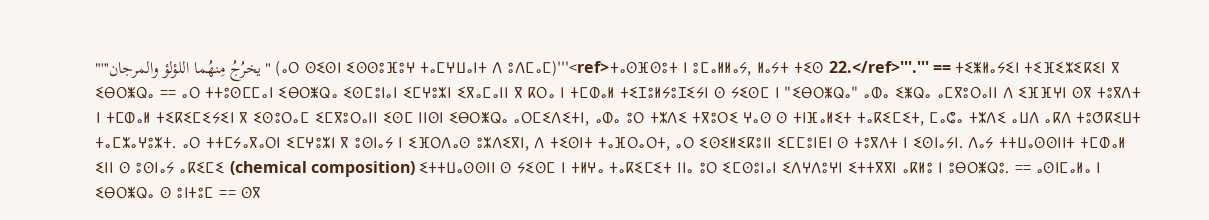"'''يخرُجُ مِنهُما اللؤلؤ والمرجان" (ⴰⵔ ⵙⵉⵙⵏ ⵉⵙⵙⵓⴼⵓⵖ ⵜⴰⵎⵖⵡⴰⵏⵜ ⴷ ⵓⴷⵎⴰⵎ)'''<ref>ⵜⴰⵙⴼⵙⵓⵜ ⵏ ⵓⵎⴰⵍⵍⴰⵢ, ⵍⴰⵢⵜ ⵜⵉⵙ 22.</ref>'''.''' == ⵜⵉⵥⵍⴰⵢⵉⵏ ⵜⵉⴼⵉⵣⵉⴽⵉⵏ ⴳ ⵉⴱⵔⵥⵕⴰ == ⴰⵔ ⵜⵜⵓⵙⵎⵎⴰⵏ ⵉⴱⵔⵥⵕⴰ ⵉⵙⵎⵓⵏⴰⵏ ⵉⵎⵖⵓⵣⵏ ⵉⴳⴰⵎⴰⵏⵏ ⴳ ⴽⵔⴰ ⵏ ⵜⵎⵀⴰⵍ ⵜⵉⵊⵓⵍⵢⵓⵊⵉⵢⵏ ⵙ ⵢⵉⵙⵎ ⵏ "ⵉⴱⵔⵥⵕⴰ" ⴰⵀⴰ ⵉⵥⵕⴰ ⴰⵎⴳⵓⵔⴰⵏⵏ ⴷ ⵉⴼⴼⵖⵏ ⵙⴳ ⵜⵓⴳⴷⵜ ⵏ ⵜⵎⵀⴰⵍ ⵜⵉⴽⵉⵎⵉⵢⵉⵏ ⴳ ⵉⵙⵓⵔⴰⵎ ⵉⵎⴳⵓⵔⴰⵏⵏ ⵉⵙⵎ ⵏⵏⵙⵏ ⵉⴱⵔⵥⵕⴰ ⴰⵔⵎⵉⴷⵉⵜⵏ, ⴰⵀⴰ ⵓⵔ ⵜⵣⴷⵉ ⵜⴳⵓⵔⵉ ⵖⴰⵙ ⵙ ⵜⵏⴼⴰⵍⵉⵜ ⵜⴰⴽⵉⵎⵉⵜ, ⵎⴰⵛⴰ ⵜⵣⴷⵉ ⴰⵡⴷ ⴰⴽⴷ ⵜⵓⵚⴽⵉⵡⵜ ⵜⴰⵎⵣⴰⵖⵓⵣⵜ. ⴰⵔ ⵜⵜⵎⵢⴰⴳⴰⵔⵏ ⵉⵎⵖⵓⵣⵏ ⴳ ⵓⵙⵏⴰⵢ ⵏ ⵉⴼⵔⴷⴰⵙ ⵓⵣⴷⵉⴳⵏ, ⴷ ⵜⵉⵙⵏⵜ ⵜⴰⴼⵔⴰⵔⵜ, ⴰⵔ ⵉⵙⵉⵍⵉⴽⵓⵏⵏ ⵉⵎⵎⵓⵏⴹⵏ ⵙ ⵜⵓⴳⴷⵜ ⵏ ⵉⵙⵏⴰⵢⵏ. ⴷⴰⵢ ⵜⵜⵡⴰⵙⵙⵏⵏⵜ ⵜⵎⵀⴰⵍ ⵉⵏⵏ ⵙ ⵓⵙⵏⴰⵢ ⴰⴽⵉⵎⵉ (chemical composition) ⵉⵜⵜⵡⴰⵙⵙⵏⵏ ⵙ ⵢⵉⵙⵎ ⵏ ⵜⵍⵖⴰ ⵜⴰⴽⵉⵎⵉⵜ ⵏⵏⴰ ⵓⵔ ⵉⵎⵙⵓⵏⴰⵏ ⵉⴷⵖⴷⵓⵖⵏ ⵉⵜⵜⴳⴳⵏ ⴰⴽⵍⵓ ⵏ ⵓⴱⵔⵥⵕⵓ. == ⴰⵙⵏⵎⴰⵍⴰ ⵏ ⵉⴱⵔⵥⵕⴰ ⵙ ⵓⵏⵜⵓⵎ == ⵙⴳ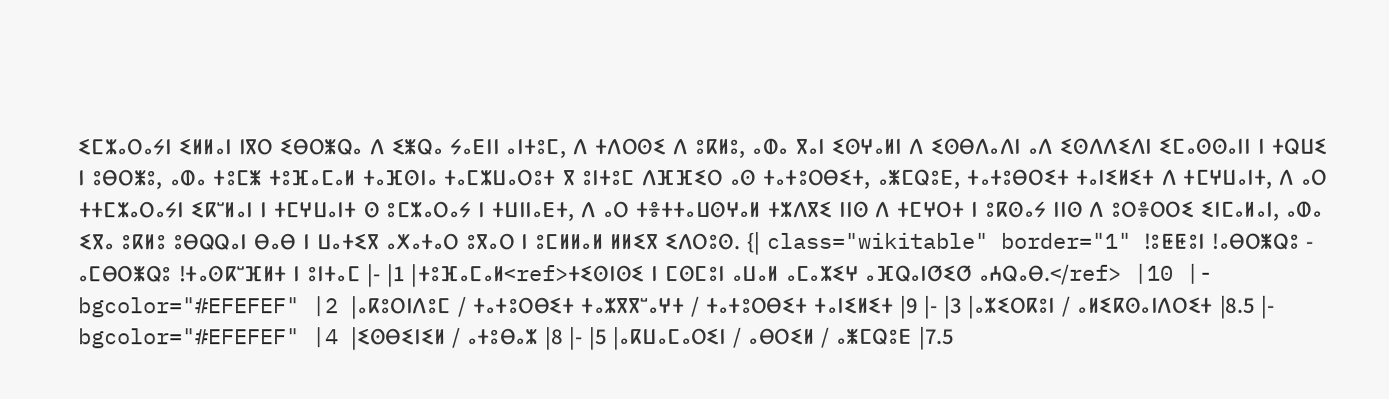ⵉⵎⵣⴰⵔⴰⵢⵏ ⵉⵍⵍⴰⵏ ⵏⴳⵔ ⵉⴱⵔⵥⵕⴰ ⴷ ⵉⵥⵕⴰ ⵢⴰⴹⵏⵏ ⴰⵏⵜⵓⵎ, ⴷ ⵜⴷⵔⵙⵉ ⴷ ⵓⴽⵍⵓ, ⴰⵀⴰ ⴳⴰⵏ ⵉⵙⵖⴰⵍⵏ ⴷ ⵉⵙⴱⴷⴰⴷⵏ ⴰⴷ ⵉⵙⴷⴷⵉⴷⵏ ⵉⵎⴰⵙⵙⴰⵏⵏ ⵏ ⵜⵕⵡⵉ ⵏ ⵓⴱⵔⵥⵓ, ⴰⵀⴰ ⵜⵓⵎⵥ ⵜⵓⴼⴰⵎⴰⵍ ⵜⴰⴼⵙⵏⴰ ⵜⴰⵎⵣⵡⴰⵔⵓⵜ ⴳ ⵓⵏⵜⵓⵎ ⴷⴼⴼⵉⵔ ⴰⵙ ⵜⴰⵜⵓⵔⴱⵉⵜ, ⴰⵥⵎⵕⵓⴹ, ⵜⴰⵜⵓⴱⵔⵉⵜ ⵜⴰⵏⵉⵍⵉⵜ ⴷ ⵜⵎⵖⵡⴰⵏⵜ, ⴷ ⴰⵔ ⵜⵜⵎⵣⴰⵔⴰⵢⵏ ⵉⴽⵯⵍⴰⵏ ⵏ ⵜⵎⵖⵡⴰⵏⵜ ⵙ ⵓⵎⵣⴰⵔⴰⵢ ⵏ ⵜⵡⵏⵏⴰⴹⵜ, ⴷ ⴰⵔ ⵜⴻⵜⵜⴰⵡⵙⵖⴰⵍ ⵜⵣⴷⴳⵉ ⵏⵏⵙ ⴷ ⵜⵎⵖⵔⵜ ⵏ ⵓⴽⵙⴰⵢ ⵏⵏⵙ ⴷ ⵓⵔⴻⵔⵔⵉ ⵉⵏⵎⴰⵍⴰⵏ, ⴰⵀⴰ ⵉⴳⴰ ⵓⴽⵍⵓ ⵓⴱⵕⵕⴰⵏ ⴱⴰⴱ ⵏ ⵡⴰⵜⵉⴳ ⴰⵅⴰⵜⴰⵔ ⵓⴳⴰⵔ ⵏ ⵓⵎⵍⵍⴰⵍ ⵍⵍⵉⴳ ⵉⴷⵔⵓⵙ. {| class="wikitable" border="1" !ⵓⵟⵟⵓⵏ !ⴰⴱⵔⵥⵕⵓ - ⴰⵎⴱⵔⵥⵕⵓ !ⵜⴰⵙⴽⵯⴼⵍⵜ ⵏ ⵓⵏⵜⴰⵎ |- |1 |ⵜⵓⴼⴰⵎⴰⵍ<ref>ⵜⵉⵙⵏⵙⵉ ⵏ ⵎⵙⵎⵓⵏ ⴰⵡⴰⵍ ⴰⵎⴰⵣⵉⵖ ⴰⴼⵕⴰⵏⵚⵉⵚ ⴰⵄⵕⴰⴱ.</ref> |10 |- bgcolor="#EFEFEF" |2 |ⴰⴽⵓⵔⵏⴷⵓⵎ / ⵜⴰⵜⵓⵔⴱⵉⵜ ⵜⴰⵣⴳⴳⵯⴰⵖⵜ / ⵜⴰⵜⵓⵔⴱⵉⵜ ⵜⴰⵏⵉⵍⵉⵜ |9 |- |3 |ⴰⵣⵉⵔⴽⵓⵏ / ⴰⵍⵉⴽⵙⴰⵏⴷⵔⵉⵜ |8.5 |- bgcolor="#EFEFEF" |4 |ⵉⵙⴱⵉⵏⵉⵍ / ⴰⵜⵓⴱⴰⵣ |8 |- |5 |ⴰⴽⵡⴰⵎⴰⵔⵉⵏ / ⴰⴱⵔⵉⵍ / ⴰⵥⵎⵕⵓⴹ |7.5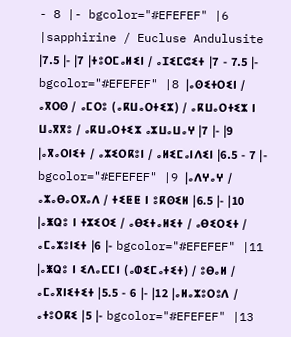- 8 |- bgcolor="#EFEFEF" |6 |sapphirine / Eucluse Andulusite |7.5 |- |7 |ⵜⵓⵔⵎⴰⵍⵉⵏ / ⴰⵊⵉⵎⵛⵉⵜ |7 - 7.5 |- bgcolor="#EFEFEF" |8 |ⴰⵙⵉⵜⵔⵉⵏ / ⴰⴳⵔⵙ / ⴰⵎⵔⵓ (ⴰⴽⵡⴰⵔⵜⵉⵣ) / ⴰⴽⵡⴰⵔⵜⵉⵣ ⵏ ⵡⴰⴳⴳⵓ / ⴰⴽⵡⴰⵔⵜⵉⵣ ⴰⵣⵡⴰⵡⴰⵖ |7 |- |9 |ⴰⴳⴰⵔⵏⵉⵜ / ⴰⵣⵉⵔⴽⵓⵏ / ⴰⵍⵉⵎⴰⵏⴷⵉⵏ |6.5 - 7 |- bgcolor="#EFEFEF" |9 |ⴰⴷⵖⴰⵖ / ⴰⵣⴰⴱⴰⵔⴳⴰⴷ / ⵜⵉⵟⵟ ⵏ ⵓⴽⵙⵉⵍ |6.5 |- |10 |ⴰⵥⵕⵓ ⵏ ⵜⵣⵉⵔⵉ / ⴰⴱⵉⵜⴰⵍⵉⵜ / ⴰⴱⵉⵔⵉⵜ / ⴰⵎⴰⵣⵓⵏⵉⵜ |6 |- bgcolor="#EFEFEF" |11 |ⴰⵥⵕⵓ ⵏ ⵉⴷⴰⵎⵎⵏ (ⴰⵀⵉⵎⴰⵜⵉⵜ) / ⵓⴱⴰⵍ / ⴰⵎⴰⴳⵏⵉⵜⵉⵜ |5.5 - 6 |- |12 |ⴰⵍⴰⵣⵓⵔⵓⴷ / ⴰⵜⵓⵔⴽⵉ |5 |- bgcolor="#EFEFEF" |13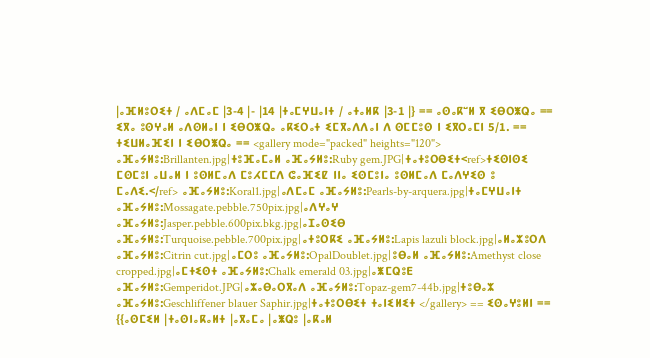|ⴰⴼⵍⵓⵔⵉⵜ / ⴰⴷⵎⴰⵎ |3-4 |- |14 |ⵜⴰⵎⵖⵡⴰⵏⵜ / ⴰⵜⴰⵍⴽ |3-1 |} == ⴰⵙⴰⴽⵯⵍ ⴳ ⵉⴱⵔⵥⵕⴰ == ⵉⴳⴰ ⵓⵙⵖⴰⵍ ⴰⴷⵙⵍⴰⵏ ⵏ ⵉⴱⵔⵥⵕⴰ ⴰⴽⵉⵔⴰⵜ ⵉⵎⴳⴰⴷⴷⴰⵏ ⴷ ⵙⵎⵎⵓⵙ ⵏ ⵉⴳⵔⴰⵎⵏ 5/1. == ⵜⵉⵡⵍⴰⴼⵉⵏ ⵏ ⵉⴱⵔⵥⵕⴰ == <gallery mode="packed" heights="120"> ⴰⴼⴰⵢⵍⵓ:Brillanten.jpg|ⵜⵓⴼⴰⵎⴰⵍ ⴰⴼⴰⵢⵍⵓ:Ruby gem.JPG|ⵜⴰⵜⵓⵔⴱⵉⵜ<ref>ⵜⵉⵙⵏⵙⵉ ⵎⵙⵎⵓⵏ ⴰⵡⴰⵍ ⵏ ⵓⵙⵍⵎⴰⴷ ⵎⵓⵃⵎⵎⴷ ⵛⴰⴼⵉⵇ ⵏⵏⴰ ⵉⵙⵎⵓⵏⴰ ⵓⵙⵍⵎⴰⴷ ⵎⴰⴷⵖⵉⵙ ⵓ ⵎⴰⴷⵉ.</ref> ⴰⴼⴰⵢⵍⵓ:Koral1.jpg|ⴰⴷⵎⴰⵎ ⴰⴼⴰⵢⵍⵓ:Pearls-by-arquera.jpg|ⵜⴰⵎⵖⵡⴰⵏⵜ ⴰⴼⴰⵢⵍⵓ:Mossagate.pebble.750pix.jpg|ⴰⴷⵖⴰⵖ ⴰⴼⴰⵢⵍⵓ:Jasper.pebble.600pix.bkg.jpg|ⴰⵊⴰⵙⵉⴱ ⴰⴼⴰⵢⵍⵓ:Turquoise.pebble.700pix.jpg|ⴰⵜⵓⵔⴽⵉ ⴰⴼⴰⵢⵍⵓ:Lapis lazuli block.jpg|ⴰⵍⴰⵣⵓⵔⴷ ⴰⴼⴰⵢⵍⵓ:Citrin cut.jpg|ⴰⵎⵔⵓ ⴰⴼⴰⵢⵍⵓ:OpalDoublet.jpg|ⵓⴱⴰⵍ ⴰⴼⴰⵢⵍⵓ:Amethyst close cropped.jpg|ⴰⵎⵜⵉⵙⵜ ⴰⴼⴰⵢⵍⵓ:Chalk emerald 03.jpg|ⴰⵥⵎⵕⵓⴹ ⴰⴼⴰⵢⵍⵓ:Gemperidot.JPG|ⴰⵣⴰⴱⴰⵔⴳⴰⴷ ⴰⴼⴰⵢⵍⵓ:Topaz-gem7-44b.jpg|ⵜⵓⴱⴰⵣ ⴰⴼⴰⵢⵍⵓ:Geschliffener blauer Saphir.jpg|ⵜⴰⵜⵓⵔⴱⵉⵜ ⵜⴰⵏⵉⵍⵉⵜ </gallery> == ⵉⵙⴰⵖⵓⵍⵏ == {{ⴰⵙⵎⵉⵍ |ⵜⴰⵙⵏⴰⴽⴰⵍⵜ |ⴰⴳⴰⵎⴰ |ⴰⵥⵕⵓ |ⴰⴽⴰⵍ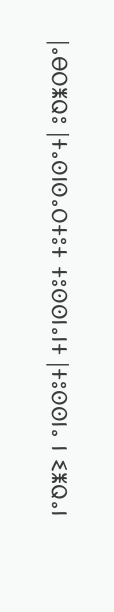|ⴰⴱⵔⵥⵕⵓ |ⵜⴰⵙⵏⵙⴰⵔⵜⵓⵜ ⵜⵓⵙⵙⵏⴰⵏⵜ |ⵜⵓⵙⵙⵏⴰ ⵏ ⵉⵥⵕⴰⵏ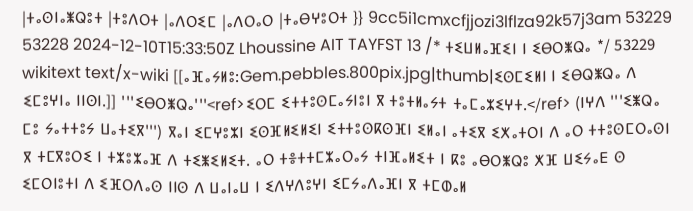|ⵜⴰⵙⵏⴰⵥⵕⵓⵜ |ⵜⵓⴷⵔⵜ |ⴰⴷⵔⵉⵎ |ⴰⴷⵔⴰⵔ |ⵜⴰⴱⵖⵓⵔⵜ }} 9cc5i1cmxcfjjozi3lflza92k57j3am 53229 53228 2024-12-10T15:33:50Z Lhoussine AIT TAYFST 13 /* ⵜⵉⵡⵍⴰⴼⵉⵏ ⵏ ⵉⴱⵔⵥⵕⴰ */ 53229 wikitext text/x-wiki [[ⴰⴼⴰⵢⵍⵓ:Gem.pebbles.800pix.jpg|thumb|ⵉⵙⵎⵉⵍⵏ ⵏ ⵉⴱⵕⵥⵕⴰ ⴷ ⵉⵎⵓⵖⵏⴰ ⵏⵏⵙⵏ.]] '''ⵉⴱⵔⵥⵕⴰ'''<ref>ⵉⵔⵎ ⵉⵜⵜⵓⵙⵎⴰⵢⵏⵓⵏ ⴳ ⵜⵓⵜⵍⴰⵢⵜ ⵜⴰⵎⴰⵣⵉⵖⵜ.</ref> (ⵏⵖⴷ '''ⵉⵥⵕⴰ ⵎⵓ ⵢⴰⵜⵜⵓⵢ ⵡⴰⵜⵉⴳ''') ⴳⴰⵏ ⵉⵎⵖⵓⵣⵏ ⵉⵙⴼⵍⵉⵍⵉⵏ ⵉⵜⵜⵓⵙⴽⵙⴼⵏ ⵉⵍⴰⵏ ⴰⵜⵉⴳ ⵉⵅⴰⵜⵔⵏ ⴷ ⴰⵔ ⵜⵜⵓⵙⵎⵔⴰⵙⵏ ⴳ ⵜⵎⴳⵓⵔⵉ ⵏ ⵜⵣⵓⵣⴰⴼ ⴷ ⵜⵉⵥⵉⵍⵉⵜ. ⴰⵔ ⵜⴻⵜⵜⵎⵣⴰⵔⴰⵢ ⵜⵏⴼⴰⵍⵉⵜ ⵏ ⴽⵓ ⴰⴱⵔⵥⵕⵓ ⵅⴼ ⵡⵉⵢⴰⴹ ⵙ ⵉⵎⵔⵏⵓⵜⵏ ⴷ ⵉⴼⵔⴷⴰⵙ ⵏⵏⵙ ⴷ ⵡⴰⵏⴰⵡ ⵏ ⵉⴷⵖⴷⵓⵖⵏ ⵉⵎⵢⴰⴷⴰⴼⵏ ⴳ ⵜⵎⵀⴰⵍ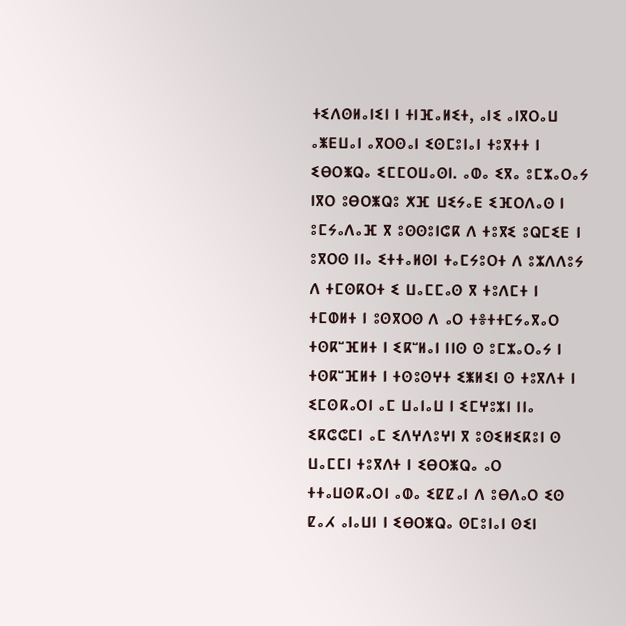ⵜⵉⴷⵙⵍⴰⵏⵉⵏ ⵏ ⵜⵏⴼⴰⵍⵉⵜ, ⴰⵏⵉ ⴰⵏⴳⵔⴰⵡ ⴰⵥⴹⵡⴰⵏ ⴰⴳⵔⵙⴰⵏ ⵉⵙⵎⵓⵏⴰⵏ ⵜⵓⴳⵜⵜ ⵏ ⵉⴱⵔⵥⵕⴰ ⵉⵎⵎⵔⵡⴰⵙⵏ. ⴰⵀⴰ ⵉⴳⴰ ⵓⵎⵣⴰⵔⴰⵢ ⵏⴳⵔ ⵓⴱⵔⵥⵕⵓ ⵅⴼ ⵡⵉⵢⴰⴹ ⵉⴼⵔⴷⴰⵙ ⵏ ⵓⵎⵢⴰⴷⴰⴼ ⴳ ⵓⵙⵙⵓⵏⵛⴽ ⴷ ⵜⵓⴳⵉ ⵓⵕⵎⵉⴹ ⵏ ⵓⴳⵔⵙ ⵏⵏⴰ ⵉⵜⵜⴰⵍⵙⵏ ⵜⴰⵎⵢⵓⵔⵜ ⴷ ⵓⵣⴷⴷⵓⵢ ⴷ ⵜⵎⵙⴽⵔⵜ ⵉ ⵡⴰⵎⵎⴰⵙ ⴳ ⵜⵓⴷⵎⵜ ⵏ ⵜⵎⵀⵍⵜ ⵏ ⵓⵙⴳⵔⵙ ⴷ ⴰⵔ ⵜⴻⵜⵜⵎⵢⴰⴳⴰⵔ ⵜⵙⴽⵯⴼⵍⵜ ⵏ ⵉⴽⵯⵍⴰⵏ ⵏⵏⵙ ⵙ ⵓⵎⵣⴰⵔⴰⵢ ⵏ ⵜⵙⴽⵯⴼⵍⵜ ⵏ ⵜⵙⵓⵙⵖⵜ ⵉⵥⵍⵉⵏ ⵙ ⵜⵓⴳⴷⵜ ⵏ ⵉⵎⵙⴽⴰⵔⵏ ⴰⵎ ⵡⴰⵏⴰⵡ ⵏ ⵉⵎⵖⵓⵣⵏ ⵏⵏⴰ ⵉⴽⵛⵛⵎⵏ ⴰⵎ ⵉⴷⵖⴷⵓⵖⵏ ⴳ ⵓⵙⵉⵍⵉⴽⵓⵏ ⵙ ⵡⴰⵎⵎⵏ ⵜⵓⴳⴷⵜ ⵏ ⵉⴱⵔⵥⵕⴰ ⴰⵔ ⵜⵜⴰⵡⵙⴽⴰⵔⵏ ⴰⵀⴰ ⵉⵇⵇⴰⵏ ⴷ ⵓⴱⴷⴰⵔ ⵉⵙ ⵇⴰⵃ ⴰⵏⴰⵡⵏ ⵏ ⵉⴱⵔⵥⵕⴰ ⵙⵎⵓⵏⴰⵏ ⵙⵉⵏ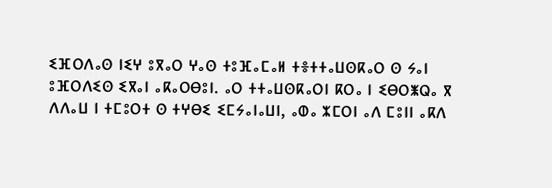ⵉⴼⵔⴷⴰⵙ ⵏⵉⵖ ⵓⴳⴰⵔ ⵖⴰⵙ ⵜⵓⴼⴰⵎⴰⵍ ⵜⴻⵜⵜⴰⵡⵙⴽⴰⵔ ⵙ ⵢⴰⵏ ⵓⴼⵔⴷⵉⵙ ⵉⴳⴰⵏ ⴰⴽⴰⵔⴱⵓⵏ. ⴰⵔ ⵜⵜⴰⵡⵙⴽⴰⵔⵏ ⴽⵔⴰ ⵏ ⵉⴱⵔⵥⵕⴰ ⴳ ⴷⴷⴰⵡ ⵏ ⵜⵎⵓⵔⵜ ⵙ ⵜⵖⴱⵉ ⵉⵎⵢⴰⵏⴰⵡⵏ, ⴰⵀⴰ ⵣⵎⵔⵏ ⴰⴷ ⵎⵓⵏⵏ ⴰⴽⴷ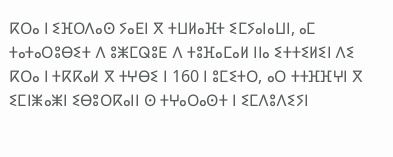ⴽⵔⴰ ⵏ ⵉⴼⵔⴷⴰⵙ ⵢⴰⴹⵏ ⴳ ⵜⵡⵍⴰⴼⵜ ⵉⵎⵢⴰⵏⴰⵡⵏ, ⴰⵎ ⵜⴰⵜⴰⵔⵓⴱⵉⵜ ⴷ ⵓⵥⵎⵕⵓⴹ ⴷ ⵜⵓⴼⴰⵎⴰⵍ ⵏⵏⴰ ⵉⵜⵜⵉⵍⵉⵏ ⴷⵉ ⴽⵔⴰ ⵏ ⵜⴽⴽⴰⵍ ⴳ ⵜⵖⴱⵉ ⵏ 160 ⵏ ⵓⵎⵉⵜⵔ, ⴰⵔ ⵜⵜⴼⴼⵖⵏ ⴳ ⵉⵎⵏⵥⴰⵥⵏ ⵉⴱⵓⵔⴽⴰⵏⵏ ⵙ ⵜⵖⴰⵔⴰⵙⵜ ⵏ ⵉⵎⴷⵓⴷⵉⵢⵏ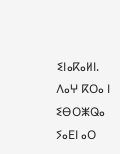ⵉⵏⴰⴽⴰⵍⵏ. ⴷⴰⵖ ⴽⵔⴰ ⵏ ⵉⴱⵔⵥⵕⴰ ⵢⴰⴹⵏ ⴰⵔ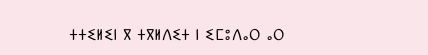ⵜⵜⵉⵍⵉⵏ ⴳ ⵜⴳⵍⴷⵉⵜ ⵏ ⵉⵎⵓⴷⴰⵔ ⴰⵔ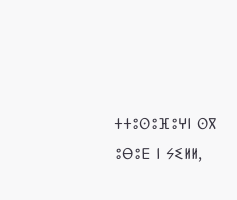ⵜⵜⵓⵙⵓⴼⵓⵖⵏ ⵙⴳ ⵓⴱⵓⴹ ⵏ ⵢⵉⵍⵍ,